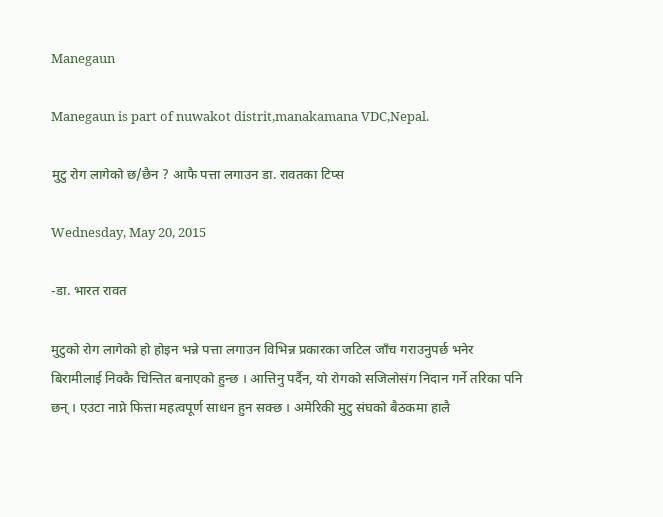Manegaun

Manegaun is part of nuwakot distrit,manakamana VDC,Nepal.

मुटु रोग लागेको छ/छैन ? आफै पत्ता लगाउन डा. रावतका टिप्स

Wednesday, May 20, 2015

-डा. भारत रावत

मुटुको रोग लागेको हो होइन भन्ने पत्ता लगाउन विभिन्न प्रकारका जटिल जाँच गराउनुपर्छ भनेर बिरामीलाई निक्कै चिन्तित बनाएको हुन्छ । आत्तिनु पर्दैन, यो रोगको सजिलोसंग निदान गर्ने तरिका पनि छन् । एउटा नाप्ने फित्ता महत्वपूर्ण साधन हुन सक्छ । अमेरिकी मुटु संघको बैठकमा हालै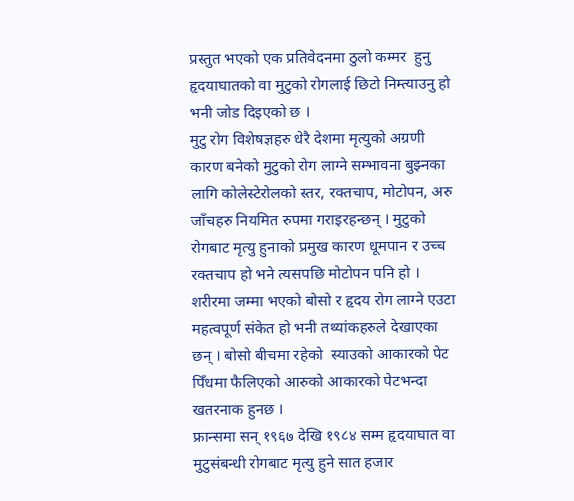प्रस्तुत भएको एक प्रतिवेदनमा ठुलो कम्मर  हुनु हृदयाघातको वा मुटुको रोगलाई छिटो निम्त्याउनु हो भनी जोड दिइएको छ ।
मुटु रोग विशेषज्ञहरु धेरै देशमा मृत्युको अग्रणी कारण बनेको मुटुको रोग लाग्ने सम्भावना बुझ्नका लागि कोलेस्टेरोलको स्तर, रक्तचाप, मोटोपन, अरु जाँचहरु नियमित रुपमा गराइरहन्छन् । मुटुको रोगबाट मृत्यु हुनाको प्रमुख कारण धूमपान र उच्च रक्तचाप हो भने त्यसपछि मोटोपन पनि हो । शरीरमा जम्मा भएको बोसो र हृदय रोग लाग्ने एउटा महत्वपूर्ण संकेत हो भनी तथ्यांकहरुले देखाएका छन् । बोसो बीचमा रहेको  स्याउको आकारको पेट पिँधमा फैलिएको आरुको आकारको पेटभन्दा खतरनाक हुनछ ।
फ्रान्समा सन् १९६७ देखि १९८४ सम्म हृदयाघात वा मुटुसंबन्धी रोगबाट मृत्यु हुने सात हजार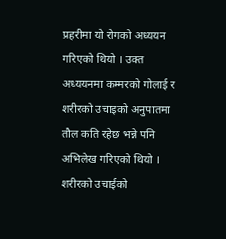प्रहरीमा यो रोगको अध्ययन गरिएको थियो । उक्त अध्ययनमा कम्मरको गोलाई र शरीरको उचाइको अनुपातमा तौल कति रहेछ भन्ने पनि अभिलेख गरिएको थियो । शरीरको उचाईको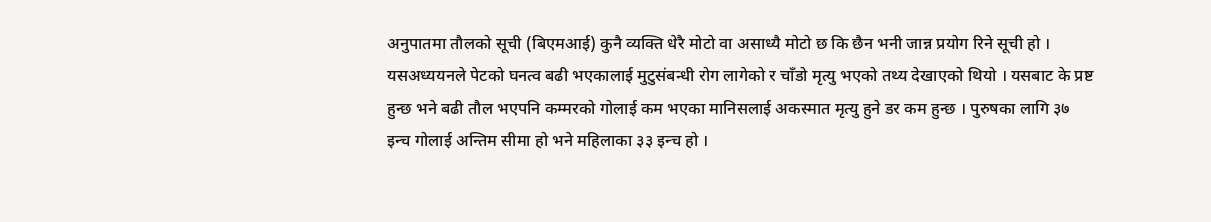अनुपातमा तौलको सूची (बिएमआई) कुनै व्यक्ति धेरै मोटो वा असाध्यै मोटो छ कि छैन भनी जान्न प्रयोग रिने सूची हो । यसअध्ययनले पेटको घनत्व बढी भएकालाई मुटुसंबन्धी रोग लागेको र चाँडो मृत्यु भएको तथ्य देखाएको थियो । यसबाट के प्रष्ट हुन्छ भने बढी तौल भएपनि कम्मरको गोलाई कम भएका मानिसलाई अकस्मात मृत्यु हुने डर कम हुन्छ । पुरुषका लागि ३७ इन्च गोलाई अन्तिम सीमा हो भने महिलाका ३३ इन्च हो ।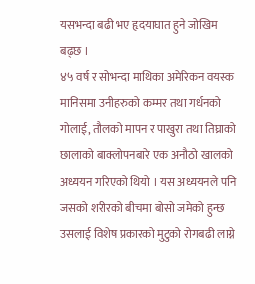यसभन्दा बढी भए हृदयाघात हुने जोखिम बढ्छ ।
४५ वर्ष र सोभन्दा माथिका अमेरिकन वयस्क मानिसमा उनीहरुको कम्मर तथा गर्धनको गोलाई, तौलको मापन र पाखुरा तथा तिघ्राको छालाको बाक्लोपनबारे एक अनौठो खालको अध्ययन गरिएको थियो । यस अध्ययनले पनि जसको शरीरको बीचमा बोसो जमेको हुन्छ उसलाई विशेष प्रकारको मुटुको रोगबढी लाग्ने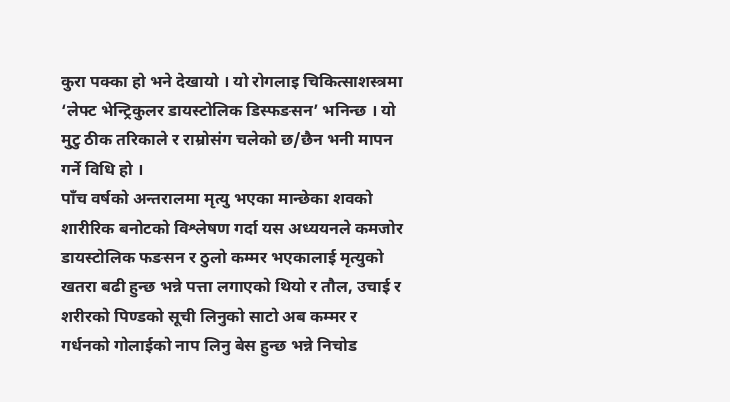कुरा पक्का हो भने देखायो । यो रोगलाइ चिकित्साशस्त्रमा  ‘लेफ्ट भेन्ट्रिकुलर डायस्टोलिक डिस्फङसन’ भनिन्छ । यो मुटु ठीक तरिकाले र राम्रोसंग चलेको छ/छैन भनी मापन गर्ने विधि हो ।
पाँच वर्षको अन्तरालमा मृत्यु भएका मान्छेका शवको शारीरिक बनोटको विश्लेषण गर्दा यस अध्ययनले कमजोर डायस्टोलिक फङसन र ठुलो कम्मर भएकालाई मृत्युको खतरा बढी हुन्छ भन्ने पत्ता लगाएको थियो र तौल, उचाई र शरीरको पिण्डको सूची लिनुको साटो अब कम्मर र गर्धनको गोलाईको नाप लिनु बेस हुन्छ भन्ने निचोड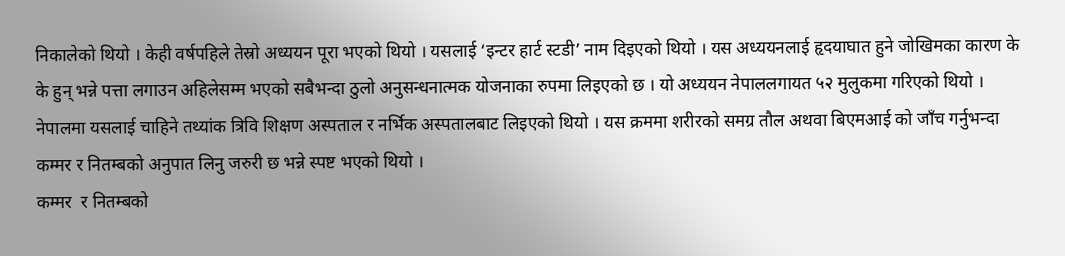निकालेको थियो । केही वर्षपहिले तेस्रो अध्ययन पूरा भएको थियो । यसलाई ‘इन्टर हार्ट स्टडी’ नाम दिइएको थियो । यस अध्ययनलाई हृदयाघात हुने जोखिमका कारण के के हुन् भन्ने पत्ता लगाउन अहिलेसम्म भएको सबैभन्दा ठुलो अनुसन्धनात्मक योजनाका रुपमा लिइएको छ । यो अध्ययन नेपाललगायत ५२ मुलुकमा गरिएको थियो । नेपालमा यसलाई चाहिने तथ्यांक त्रिवि शिक्षण अस्पताल र नर्भिक अस्पतालबाट लिइएको थियो । यस क्रममा शरीरको समग्र तौल अथवा बिएमआई को जाँच गर्नुभन्दा कम्मर र नितम्बको अनुपात लिनु जरुरी छ भन्ने स्पष्ट भएको थियो ।
कम्मर  र नितम्बको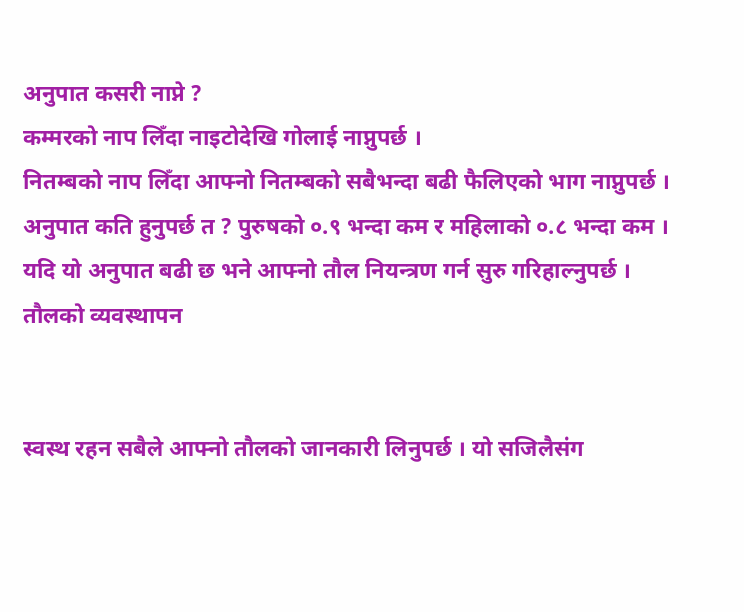अनुपात कसरी नाप्ने ?
कम्मरको नाप लिँदा नाइटोदेखि गोलाई नाप्नुपर्छ ।
नितम्बको नाप लिँदा आफ्नो नितम्बको सबैभन्दा बढी फैलिएको भाग नाप्नुपर्छ ।
अनुपात कति हुनुपर्छ त ? पुरुषको ०.९ भन्दा कम र महिलाको ०.८ भन्दा कम ।
यदि यो अनुपात बढी छ भने आफ्नो तौल नियन्त्रण गर्न सुरु गरिहाल्नुपर्छ ।
तौलको व्यवस्थापन


स्वस्थ रहन सबैले आफ्नो तौलको जानकारी लिनुपर्छ । यो सजिलैसंग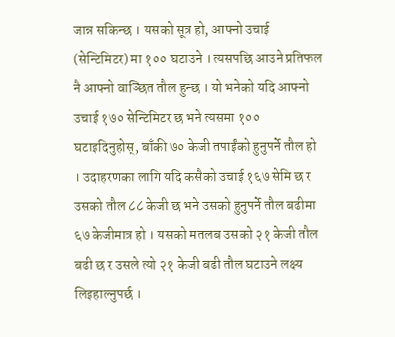जान्न सकिन्छ । यसको सूत्र हो, आफ्नो उचाई (सेन्टिमिटर) मा १०० घटाउने । त्यसपछि आउने प्रतिफल नै आफ्नो वाञ्छित तौल हुन्छ । यो भनेको यदि आफ्नो उचाई १७० सेन्टिमिटर छ भने त्यसमा १०० घटाइदिनुहोस्, बाँकी ७० केजी तपाईंको हुनुपर्ने तौल हो । उदाहरणका लागि यदि कसैको उचाई १६७ सेमि छ र उसको तौल ८८ केजी छ भने उसको हुनुपर्ने तौल बढीमा ६७ केजीमात्र हो । यसको मतलब उसको २१ केजी तौल बढी छ र उसले त्यो २१ केजी बढी तौल घटाउने लक्ष्य लिइहाल्नुपर्छ ।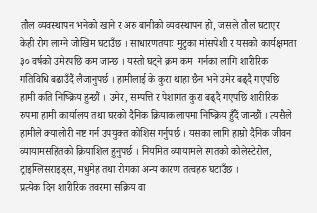तौल व्यवस्थापन भनेको खाने र अरु बानीको व्यवस्थापन हो, जसले तौल घटाएर केही रोग लाग्ने जोखिम घटाउँछ । साधारणतयाः मुटुका मांसपेशी र यसको कार्यक्षमता ३० वर्षको उमेरपछि कम जान्छ । यस्तो घट्ने क्रम कम  गर्नका लागि शारीरिक गतिविधि बढाउँदैं लैजानुपर्छ । हामीलाई के कुरा थाहा छैन भने उमेर बढ्दै गएपछि हामी कति निष्क्रिय हुन्छौं । उमेर, सम्पत्ति र पेशागत कुरा बढ्दै गएपछि शारीरिक रुपमा हामी कार्यालय तथा घरको दैनिक क्रियाकलापमा निष्क्रिय हुँदैं जान्छौं । त्यसैले हामीले क्यालोरी नष्ट गर्न उपयुक्त कोशिस गर्नुपर्छ । यसका लागि हाम्रो दैनिक जीवन व्यायामसहितको क्रियाशिल हुनुपर्छ । नियमित व्यायामले रगतको कोलेस्टेरोल, ट्राइग्लिसराइड्स, मधुमेह तथा रोगका अन्य कारण तत्वहरु घटाउँछ ।
प्रत्येक दिन शारीरिक तवरमा सक्रिय वा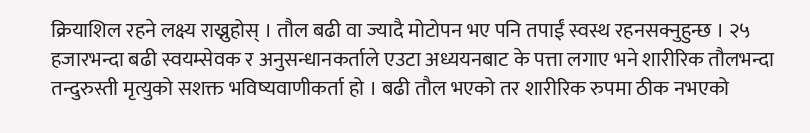क्रियाशिल रहने लक्ष्य राख्नुहोस् । तौल बढी वा ज्यादै मोटोपन भए पनि तपाईं स्वस्थ रहनसक्नुहुन्छ । २५ हजारभन्दा बढी स्वयम्सेवक र अनुसन्धानकर्ताले एउटा अध्ययनबाट के पत्ता लगाए भने शारीरिक तौलभन्दा तन्दुरुस्ती मृत्युको सशक्त भविष्यवाणीकर्ता हो । बढी तौल भएको तर शारीरिक रुपमा ठीक नभएको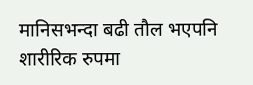मानिसभन्दा बढी तौल भएपनि शारीरिक रुपमा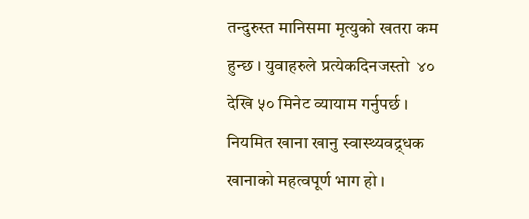तन्दुरुस्त मानिसमा मृत्युको खतरा कम हुन्छ । युवाहरुले प्रत्येकदिनजस्तो  ४० देखि ५० मिनेट व्यायाम गर्नुपर्छ । नियमित खाना खानु स्वास्थ्यवद्र्धक खानाको महत्वपूर्ण भाग हो ।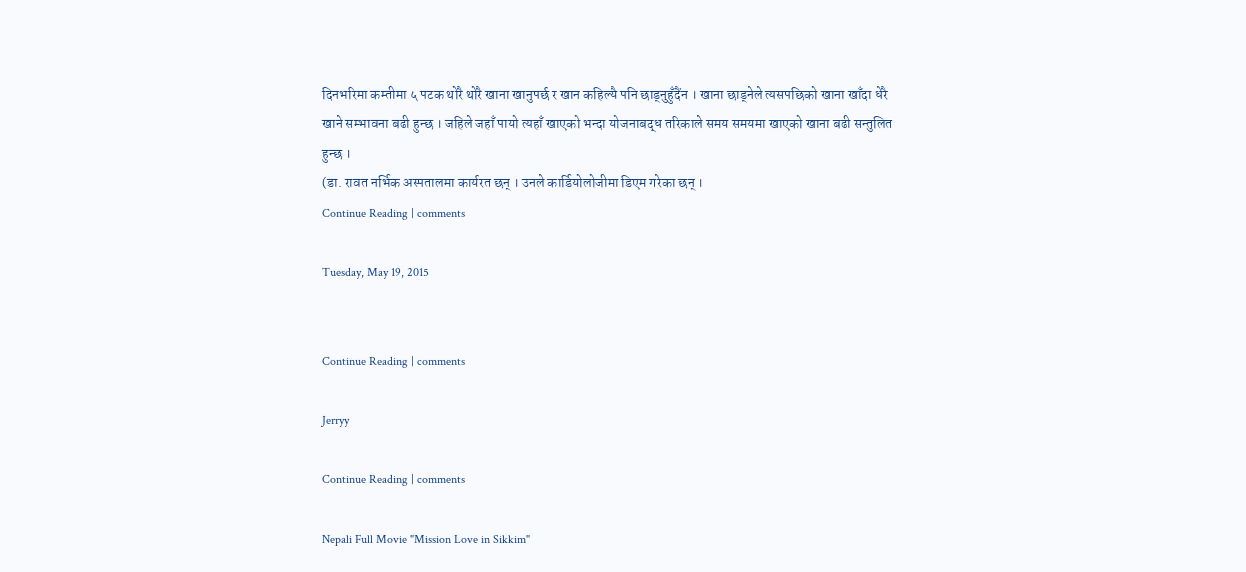दिनभरिमा कम्तीमा ५ पटक थोरै थोरै खाना खानुपर्छ र खान कहिल्यै पनि छाड्नुहुँदैंन । खाना छाड्नेले त्यसपछिको खाना खाँदा धेरै खाने सम्भावना बढी हुन्छ । जहिले जहाँ पायो त्यहाँ खाएको भन्दा योजनाबद्ध तरिकाले समय समयमा खाएको खाना बढी सन्तुलित हुन्छ ।
(डा. रावत नर्भिक अस्पतालमा कार्यरत छन् । उनले कार्डियोलोजीमा डिएम गरेका छन् ।
Continue Reading | comments

Tuesday, May 19, 2015


Continue Reading | comments

Jerryy

Continue Reading | comments

Nepali Full Movie "Mission Love in Sikkim"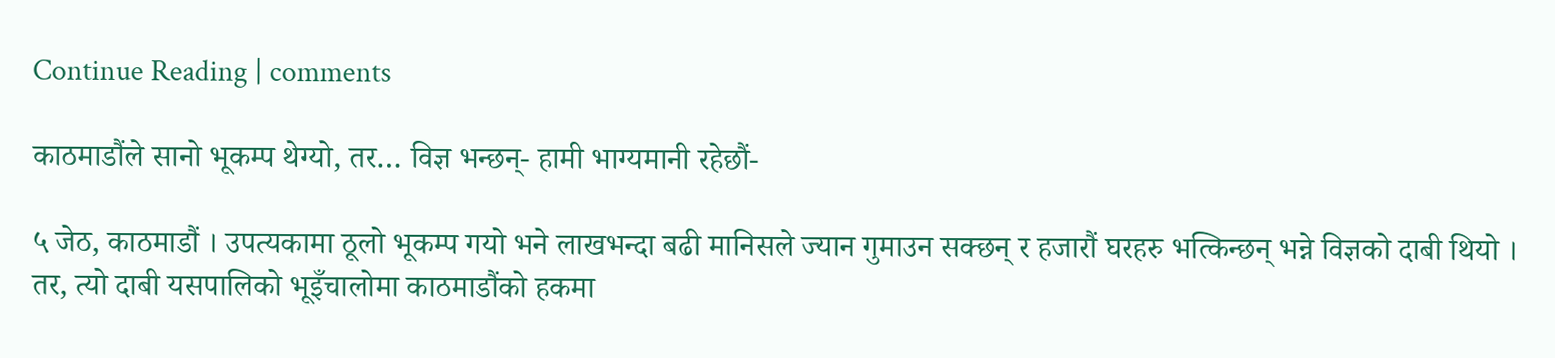Continue Reading | comments

काठमाडौंले सानो भूकम्प थेग्यो, तर… विज्ञ भन्छन्- हामी भाग्यमानी रहेछौं-

५ जेठ, काठमाडौं । उपत्यकामा ठूलो भूकम्प गयो भने लाखभन्दा बढी मानिसले ज्यान गुमाउन सक्छन् र हजारौं घरहरु भत्किन्छन् भन्ने विज्ञको दाबी थियो । तर, त्यो दाबी यसपालिको भूइँचालोमा काठमाडौंको हकमा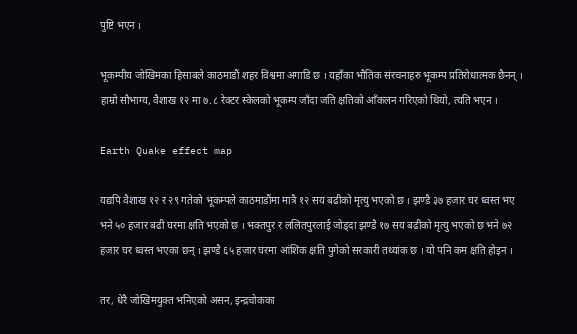पुष्टि भएन ।

भूकम्पीय जोखिमका हिसाबले काठमाडौं शहर विश्वमा अगाडि छ । यहाँका भौतिक संरचनाहरु भूकम्प प्रतिरोधात्मक छैनन् । हाम्रो सौभाग्य, वैशाख १२ मा ७.८ रेक्टर स्केलको भूकम्प जाँदा जति क्षतिको आँकलन गरिएको थियो, त्यति भएन ।

Earth Quake effect map

यद्यपि वैशाख १२ र २९ गतेको भूकम्पले काठमाडौंमा मात्रै १२ सय बढीको मृत्यु भएको छ । झण्डै ३७ हजार घर ध्वस्त भए भने ५० हजार बढी घरमा क्षति भएको छ । भक्तपुर र ललितपुरलाई जोड्दा झण्डै १७ सय बढीको मृत्यु भएको छ भने ७२ हजार घर ध्वस्त भएका छन् । झण्डै ६५ हजार घरमा आंशिक क्षति पुगेको सरकारी तथ्यांक छ । यो पनि कम क्षति होइन ।

तर, धेरै जोखिमयुक्त भनिएको असन, इन्द्रचोकका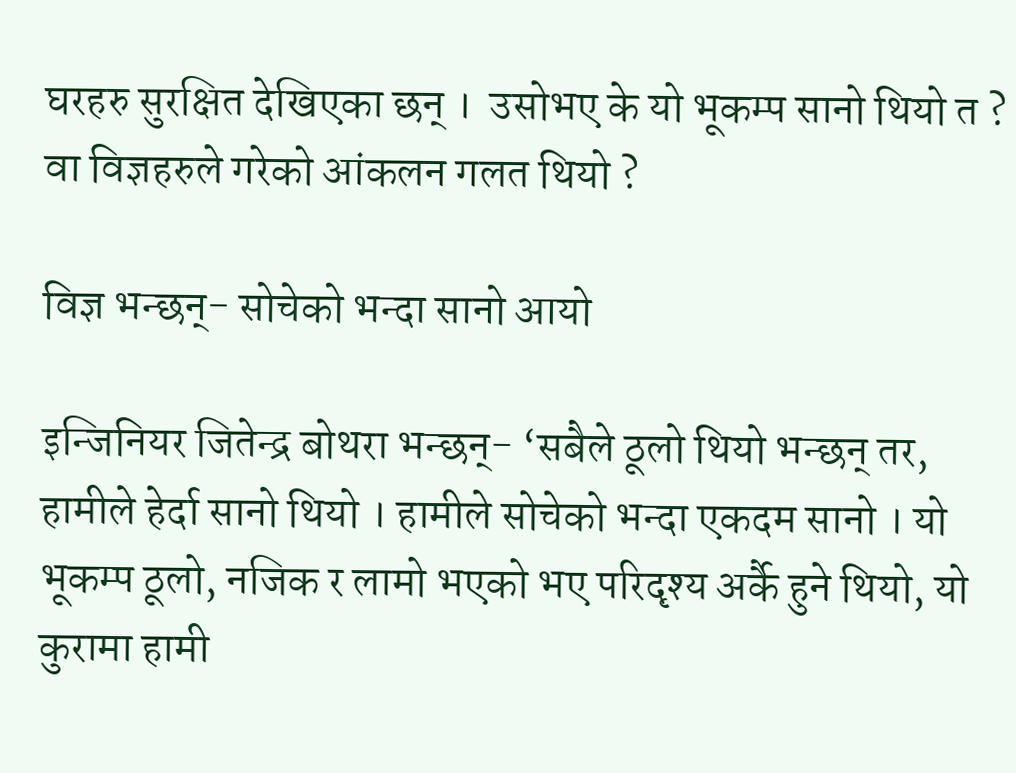घरहरु सुरक्षित देखिएका छन् ।  उसोभए के यो भूकम्प सानो थियो त ? वा विज्ञहरुले गरेको आंकलन गलत थियो ?

विज्ञ भन्छन्- सोचेको भन्दा सानो आयो

इन्जिनियर जितेन्द्र बोथरा भन्छन्- ‘सबैले ठूलो थियो भन्छन् तर, हामीले हेर्दा सानो थियो । हामीले सोचेको भन्दा एकदम सानो । यो भूकम्प ठूलो, नजिक र लामो भएको भए परिदृश्य अर्कै हुने थियो, यो कुरामा हामी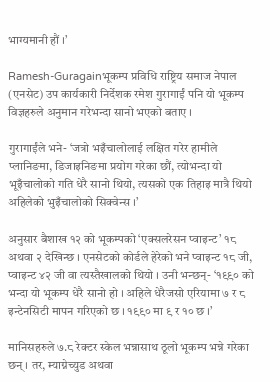भाग्यमानी हौं ।’

Ramesh-Guragainभूकम्प प्रविधि राष्ट्रिय समाज नेपाल (एनसेट) उप कार्यकारी निर्देशक रमेश गुरागाईं पनि यो भूकम्प विज्ञहरुले अनुमान गरेभन्दा सानो भएको बताए ।

गुरागाईंले भने- ‘जत्रो भइँचालोलाई लक्षित गरेर हामीले प्लानिङमा, डिजाइनिङमा प्रयोग गरेका छौं, त्योभन्दा यो भूइँचालोको गति धेरै सानो थियो, त्यसको एक तिहाइ मात्रै थियो अहिलेको भुइँचालोको सिक्वेन्स ।’

अनुसार बैशाख १२ को भूकम्पको ‘एक्सलरेसन प्वाइन्ट’ १८ अथवा २ देखिन्छ । एनसेटको कोर्डले हेरेको भने प्वाइन्ट १८ जी, प्वाइन्ट ४२ जी वा त्यस्तैखालको थियो । उनी भन्छन्- ‘१९९० को भन्दा यो भूकम्प धेरै सानो हो । अहिले धेरैजसो एरियामा ७ र ८ इन्टेनसिटी मापन गरिएको छ । १९९० मा ९ र १० छ ।’

मानिसहरुले ७.८ रेक्टर स्केल भन्नासाथ ठूलो भूकम्प भन्ने गरेका छन् । तर, म्याग्नेच्युड अथवा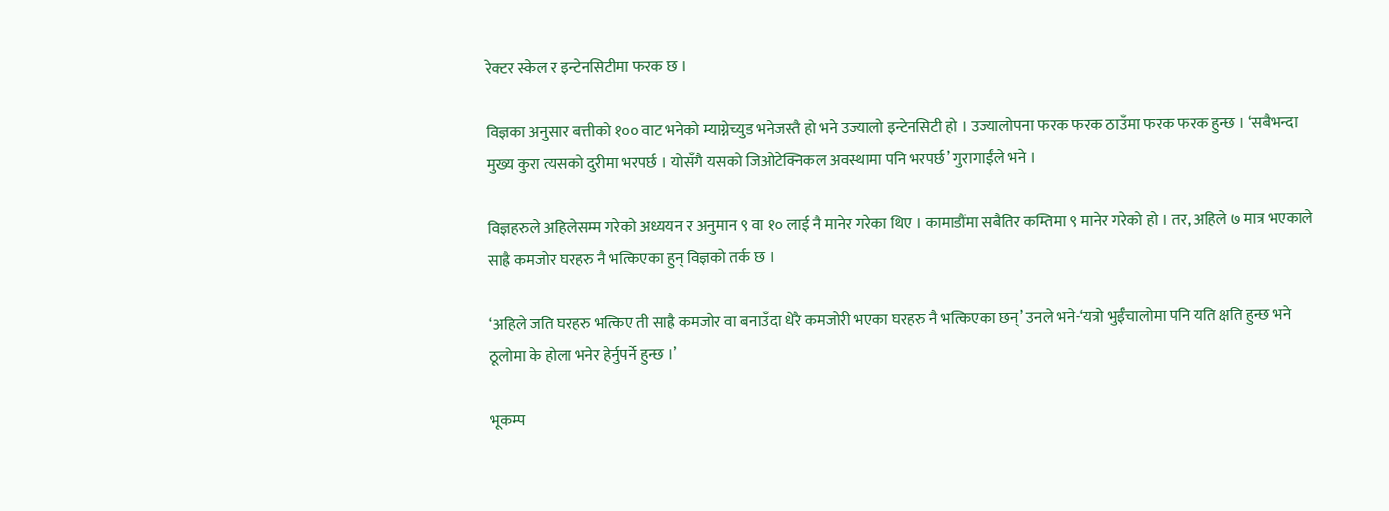रेक्टर स्केल र इन्टेनसिटीमा फरक छ ।

विज्ञका अनुसार बत्तीको १०० वाट भनेको म्याग्नेच्युड भनेजस्तै हो भने उज्यालो इन्टेनसिटी हो । उज्यालोपना फरक फरक ठाउँमा फरक फरक हुन्छ । ‘सबैभन्दा मुख्य कुरा त्यसको दुरीमा भरपर्छ । योसँगै यसको जिओटेक्निकल अवस्थामा पनि भरपर्छ’ गुरागाईंले भने ।

विज्ञहरुले अहिलेसम्म गरेको अध्ययन र अनुमान ९ वा १० लाई नै मानेर गरेका थिए । कामाडौंमा सबैतिर कम्तिमा ९ मानेर गरेको हो । तर, अहिले ७ मात्र भएकाले साह्रै कमजोर घरहरु नै भत्किएका हुन् विज्ञको तर्क छ ।

‘अहिले जति घरहरु भत्किए ती साह्रै कमजोर वा बनाउँदा धेरै कमजोरी भएका घरहरु नै भत्किएका छन्’ उनले भने-‘यत्रो भुईँचालोमा पनि यति क्षति हुन्छ भने ठूलोमा के होला भनेर हेर्नुपर्ने हुन्छ ।’

भूकम्प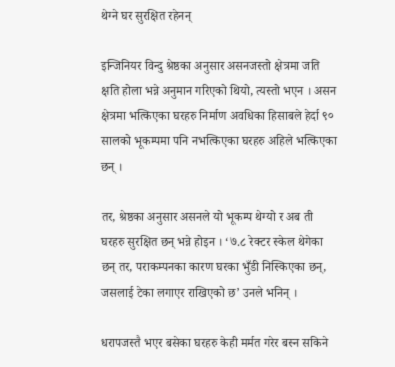थेग्ने घर सुरक्षित रहेनन्

इन्जिनियर विन्दु श्रेष्ठका अनुसार असनजस्तो क्षेत्रमा जति क्षति होला भन्ने अनुमान गरिएको थियो, त्यस्तो भएन । असन क्षेत्रमा भत्किएका घरहरु निर्माण अवधिका हिसाबले हेर्दा ९० सालको भूकम्पमा पनि नभत्किएका घरहरु अहिले भत्किएका छन् ।

तर, श्रेष्ठका अनुसार असनले यो भूकम्प थेग्यो र अब ती घरहरु सुरक्षित छन् भन्ने होइन । ‘७.८ रेक्टर स्केल थेगेका छन् तर, पराकम्पनका कारण घरका भुँडी निस्किएका छन्, जसलाई टेका लगाएर राखिएको छ’ उनले भनिन् ।

धरापजस्तै भएर बसेका घरहरु केही मर्मत गरेर बस्न सकिने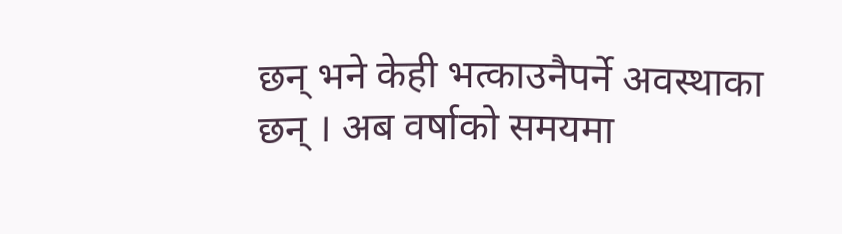छन् भने केही भत्काउनैपर्ने अवस्थाका छन् । अब वर्षाको समयमा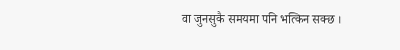वा जुनसुकै समयमा पनि भत्किन सक्छ ।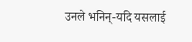उनले भनिन्-यदि यसलाई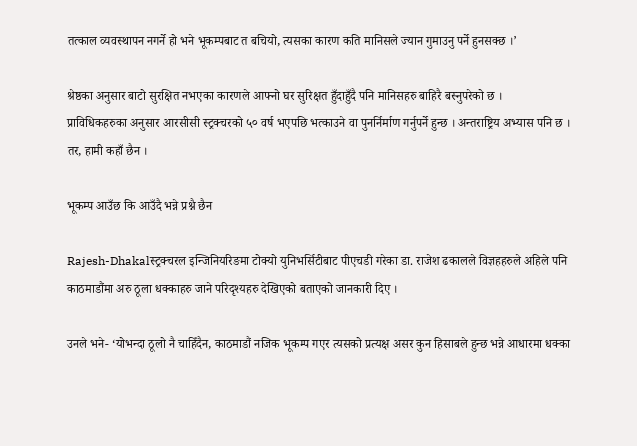तत्काल व्यवस्थापन नगर्ने हो भने भूकम्पबाट त बचियो, त्यसका कारण कति मानिसले ज्यान गुमाउनु पर्ने हुनसक्छ ।’

श्रेष्ठका अनुसार बाटो सुरक्षित नभएका कारणले आफ्नो घर सुरिक्षत हुँदाहुँदै पनि मानिसहरु बाहिरै बस्नुपरेको छ ।
प्राविधिकहरुका अनुसार आरसीसी स्ट्रक्चरको ५० वर्ष भएपछि भत्काउने वा पुनर्निर्माण गर्नुपर्ने हुन्छ । अन्तराष्ट्रिय अभ्यास पनि छ । तर, हामी कहाँ छैन ।

भूकम्प आउँछ कि आउँदै भन्ने प्रश्नै छैन

Rajesh-Dhakalस्ट्रक्चरल इन्जिनियरिङमा टोक्यो युनिभर्सिटीबाट पीएचडी गरेका डा. राजेश ढकालले विज्ञहहरुले अहिले पनि काठमाडौंमा अरु ठूला धक्काहरु जाने परिदृश्यहरु देखिएको बताएको जानकारी दिए ।

उनले भने- ‘योभन्दा ठूलो नै चाहिँदैन, काठमाडौं नजिक भूकम्प गएर त्यसको प्रत्यक्ष असर कुन हिसाबले हुन्छ भन्ने आधारमा धक्का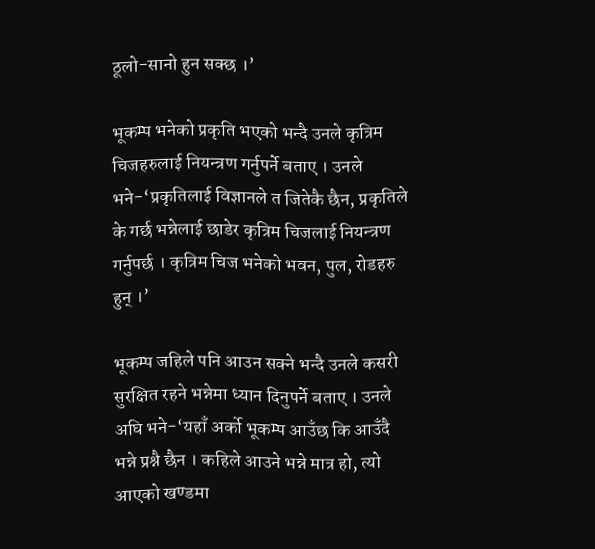ठूलो-सानो हुन सक्छ ।’

भूकम्प भनेको प्रकृति भएको भन्दै उनले कृत्रिम चिजहरुलाई नियन्त्रण गर्नुपर्ने बताए । उनले भने-‘प्रकृतिलाई विज्ञानले त जितेकै छैन, प्रकृतिले के गर्छ भन्नेलाई छाडेर कृत्रिम चिजलाई नियन्त्रण गर्नुपर्छ । कृत्रिम चिज भनेको भवन, पुल, रोडहरु हुन् ।’

भूकम्प जहिले पनि आउन सक्ने भन्दै उनले कसरी सुरक्षित रहने भन्नेमा ध्यान दिनुपर्ने बताए । उनले अघि भने-‘यहाँ अर्को भूकम्प आउँछ कि आउँदै भन्ने प्रश्नै छैन । कहिले आउने भन्ने मात्र हो, त्यो आएको खण्डमा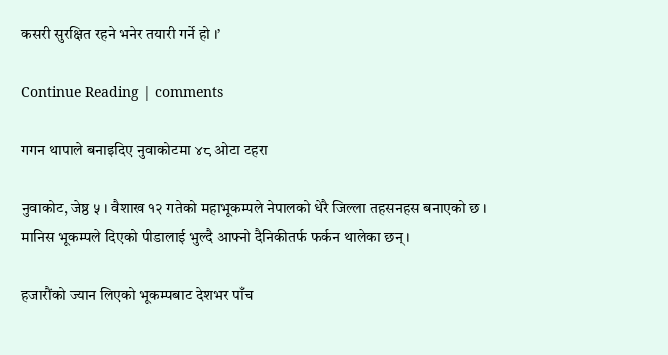कसरी सुरक्षित रहने भनेर तयारी गर्ने हो ।’

Continue Reading | comments

गगन थापाले बनाइदिए नुवाकोटमा ४८ ओटा टहरा

नुवाकोट, जेष्ठ ५ । वैशाख १२ गतेको महाभूकम्पले नेपालको धेरै जिल्ला तहसनहस बनाएको छ । मानिस भूकम्पले दिएको पीडालाई भुल्दै आफ्नो दैनिकीतर्फ फर्कन थालेका छन् ।

हजारौंको ज्यान लिएको भूकम्पबाट देशभर पाँच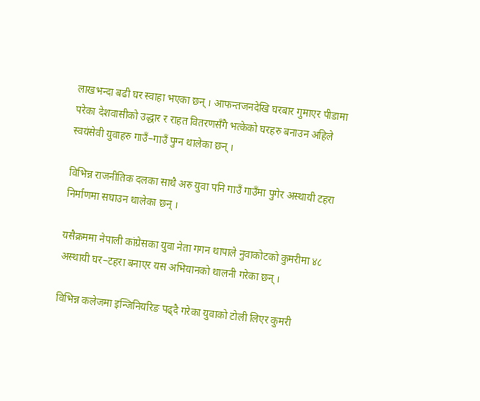लाखभन्दा बढी घर स्वाहा भएका छन् । आफन्तजनदेखि घरबार गुमाएर पीडामा परेका देशवासीको उद्धार र राहत वितरणसँगै भत्केको घरहरु बनाउन अहिले स्वयंसेवी युवाहरु गाउँ–गाउँ पुग्न थालेका छन् ।

विभिन्न राजनीतिक दलका साथै अरु युवा पनि गाउँ गाउँमा पुगेर अस्थायी टहरा निर्माणमा सघाउन थालेका छन् ।

यसैक्रममा नेपाली कांग्रेसका युवा नेता गगन थापाले नुवाकोटको कुमरीमा ४८ अस्थायी घर–टहरा बनाएर यस अभियानको थालनी गरेका छन् ।

विभिन्न कलेजमा इन्जिनियरिङ पढ्दै गरेका युवाको टोली लिएर कुमरी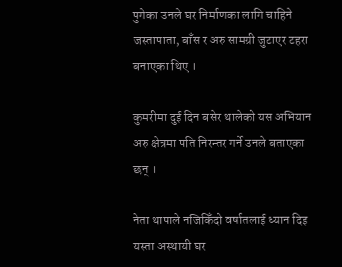पुगेका उनले घर निर्माणका लागि चाहिने जस्तापाता, बाँस र अरु सामग्री जुटाएर टहरा बनाएका थिए ।

कुमरीमा दुई दिन बसेर थालेको यस अभियान अरु क्षेत्रमा पति निरन्तर गर्ने उनले बताएका छन् ।

नेता थापाले नजिकिँदो वर्षातलाई ध्यान दिइ यस्ता अस्थायी घर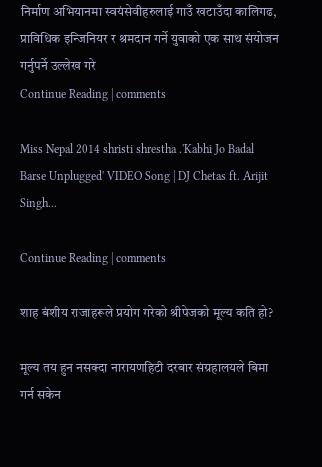निर्माण अभियानमा स्वयंसेवीहरुलाई गाउँ खटाउँदा कालिगढ, प्राविधिक इन्जिनियर र श्रमदान गर्ने युवाको एक साथ संयोजन गर्नुपर्ने उल्लेख गरे
Continue Reading | comments

Miss Nepal 2014 shristi shrestha .'Kabhi Jo Badal Barse Unplugged' VIDEO Song | DJ Chetas ft. Arijit Singh...

Continue Reading | comments

शाह बंशीय राजाहरूले प्रयोग गरेको श्रीपेजको मूल्य कति हो?

मूल्य तय हुन नसक्दा नारायणहिटी दरबार संग्रहालयले बिमा गर्न सकेन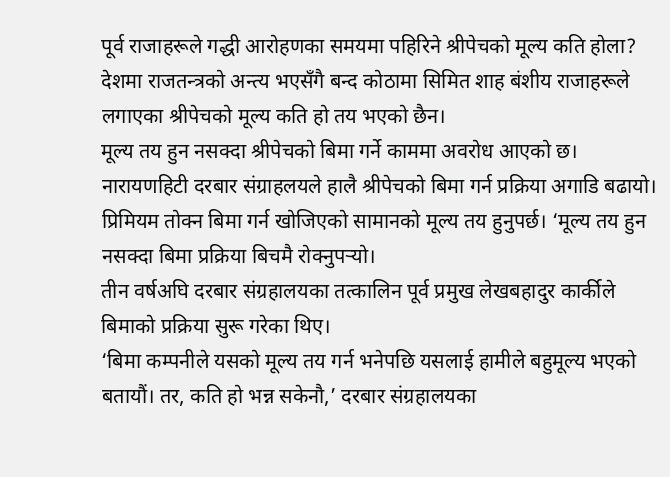पूर्व राजाहरूले गद्धी आरोहणका समयमा पहिरिने श्रीपेचको मूल्य कति होला? देशमा राजतन्त्रको अन्त्य भएसँगै बन्द कोठामा सिमित शाह बंशीय राजाहरूले लगाएका श्रीपेचको मूल्य कति हो तय भएको छैन।
मूल्य तय हुन नसक्दा श्रीपेचको बिमा गर्ने काममा अवरोध आएको छ।
नारायणहिटी दरबार संग्राहलयले हालै श्रीपेचको बिमा गर्न प्रक्रिया अगाडि बढायो।
प्रिमियम तोक्न बिमा गर्न खोजिएको सामानको मूल्य तय हुनुपर्छ। ‘मूल्य तय हुन नसक्दा बिमा प्रक्रिया बिचमै रोक्नुपर्‍यो।
तीन वर्षअघि दरबार संग्रहालयका तत्कालिन पूर्व प्रमुख लेखबहादुर कार्कीले बिमाको प्रक्रिया सुरू गरेका थिए।
‘बिमा कम्पनीले यसको मूल्य तय गर्न भनेपछि यसलाई हामीले बहुमूल्य भएको बतायौं। तर, कति हो भन्न सकेनौ,’ दरबार संग्रहालयका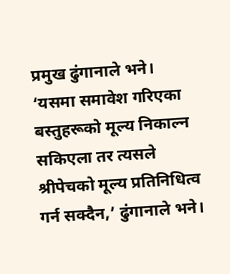प्रमुख ढुंगानाले भने।
‘यसमा समावेश गरिएका बस्तुहरूको मूल्य निकाल्न सकिएला तर त्यसले श्रीपेचको मूल्य प्रतिनिधित्व गर्न सक्दैन,’ ढुंगानाले भने।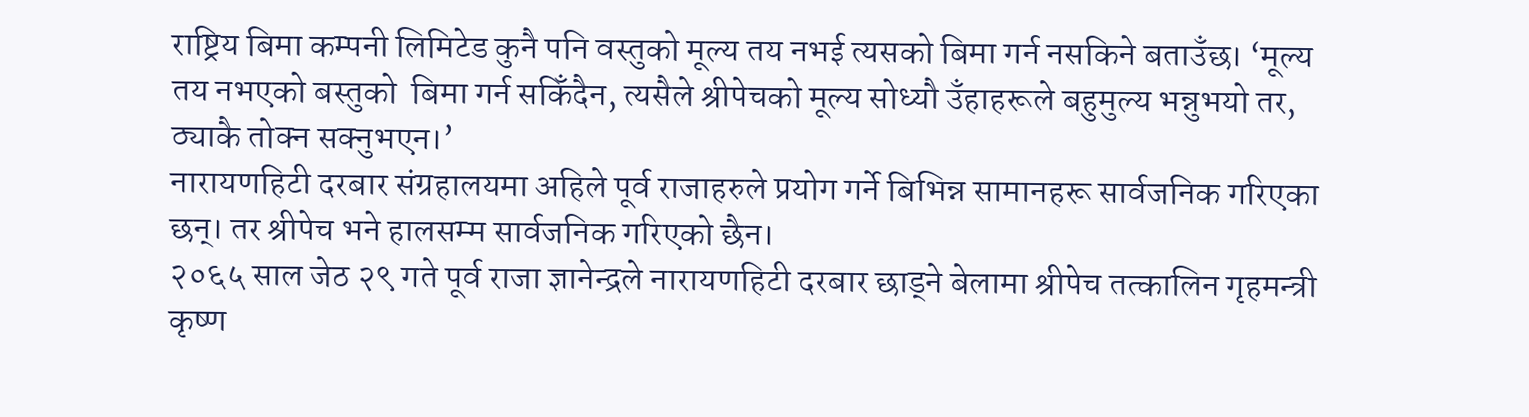राष्ट्रिय बिमा कम्पनी लिमिटेड कुनै पनि वस्तुको मूल्य तय नभई त्यसको बिमा गर्न नसकिने बताउँछ। ‘मूल्य तय नभएको बस्तुको  बिमा गर्न सकिँदैन, त्यसैले श्रीपेचको मूल्य सोध्यौ उँहाहरूले बहुमुल्य भन्नुभयो तर, ठ्याकै तोक्न सक्नुभएन।’
नारायणहिटी दरबार संग्रहालयमा अहिले पूर्व राजाहरुले प्रयोग गर्ने बिभिन्न सामानहरू सार्वजनिक गरिएका छन्। तर श्रीपेच भने हालसम्म सार्वजनिक गरिएको छैन।
२०६५ साल जेठ २९ गते पूर्व राजा ज्ञानेन्द्रले नारायणहिटी दरबार छाड्ने बेलामा श्रीपेच तत्कालिन गृहमन्त्री कृष्ण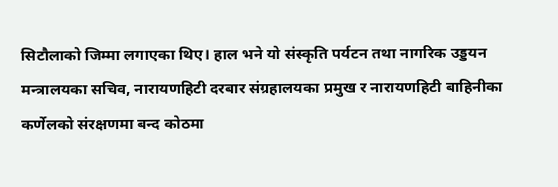सिटौलाको जिम्मा लगाएका थिए। हाल भने यो संस्कृति पर्यटन तथा नागरिक उड्डयन मन्त्रालयका सचिव, नारायणहिटी दरबार संग्रहालयका प्रमुख र नारायणहिटी बाहिनीका कर्णेलको संरक्षणमा बन्द कोठमा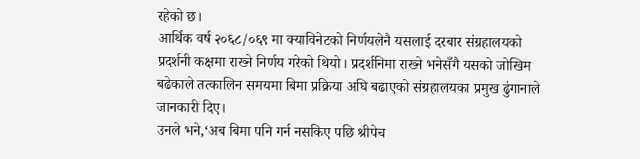रहेको छ।
आर्थिक वर्ष २०६८/०६९ मा क्याविनेटको निर्णयलेनै यसलाई दरबार संग्रहालयको प्रदर्शनी कक्षमा राख्ने निर्णय गरेको थियो। प्रदर्शनिमा राख्ने भनेसँगै यसको जोखिम बढेकाले तत्कालिन समयमा बिमा प्रक्रिया अघि बढाएको संग्रहालयका प्रमुख ढुंगानाले जानकारी दिए।
उनले भने,‘अब बिमा पनि गर्न नसकिए पछि श्रीपेच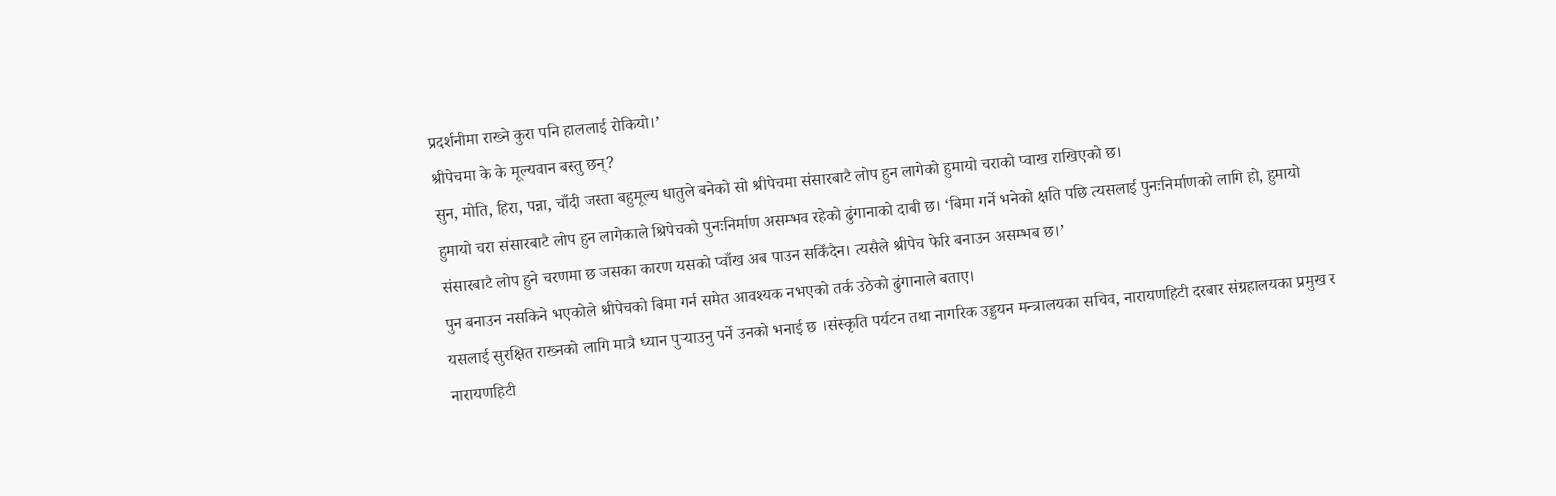प्रदर्शनीमा राख्ने कुरा पनि हाललाई रोकियो।’
श्रीपेचमा के के मूल्यवान बस्तु छन्?
सुन, मोति, हिरा, पन्ना, चाँदी जस्ता बहुमूल्य धातुले बनेको सो श्रीपेचमा संसारबाटै लोप हुन लागेको हुमायो चराको प्वाख राखिएको छ।
हुमायो चरा संसारबाटै लोप हुन लागेकाले श्रिपेचको पुनःनिर्माण असम्भव रहेको ढुंगानाको दाबी छ। ‘बिमा गर्ने भनेको क्षति पछि त्यसलाई पुनःनिर्माणको लागि हो, हुमायो संसारबाटै लोप हुने चरणमा छ जसका कारण यसको प्वाँख अब पाउन सकिँदैन। त्यसैले श्रीपेच फेरि बनाउन असम्भब छ।’
पुन बनाउन नसकिने भएकोले श्रीपेचको बिमा गर्न समेत आवश्यक नभएको तर्क उठेको ढुंगानाले बताए।
यसलाई सुरक्षित राख्नको लागि मात्रै ध्यान पुर्‍याउनु पर्ने उनको भनाई छ ।संस्कृति पर्यटन तथा नागरिक उड्डयन मन्त्रालयका सचिव, नारायणहिटी दरबार संग्रहालयका प्रमुख र नारायणहिटी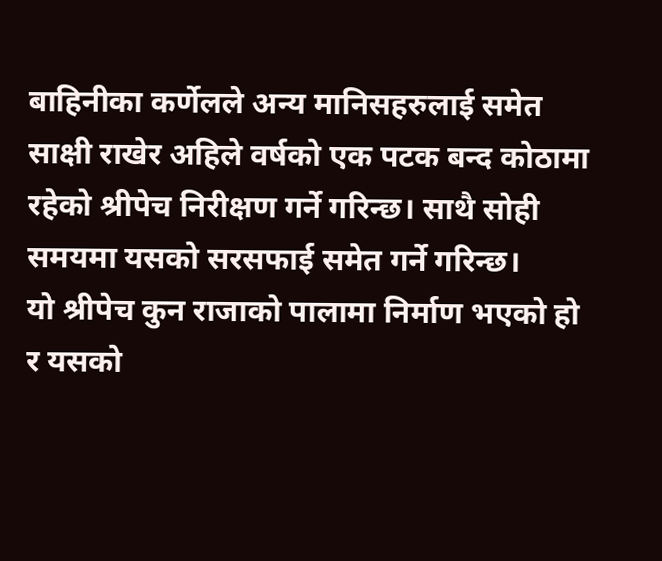बाहिनीका कर्णेलले अन्य मानिसहरुलाई समेत साक्षी राखेर अहिले वर्षको एक पटक बन्द कोठामा रहेको श्रीपेच निरीक्षण गर्ने गरिन्छ। साथै सोही समयमा यसको सरसफाई समेत गर्ने गरिन्छ।
यो श्रीपेच कुन राजाको पालामा निर्माण भएको हो र यसको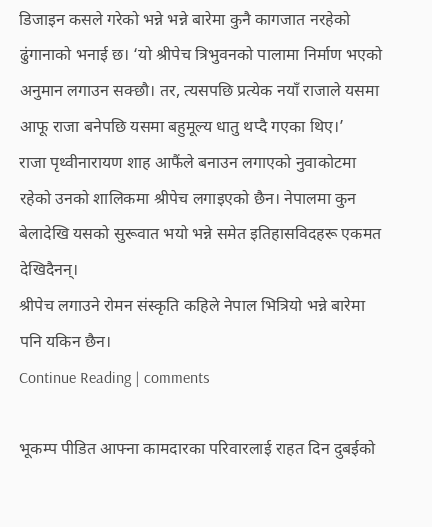डिजाइन कसले गरेको भन्ने भन्ने बारेमा कुनै कागजात नरहेको ढुंगानाको भनाई छ। ‘यो श्रीपेच त्रिभुवनको पालामा निर्माण भएको अनुमान लगाउन सक्छौ। तर, त्यसपछि प्रत्येक नयाँ राजाले यसमा आफू राजा बनेपछि यसमा बहुमूल्य धातु थप्दै गएका थिए।’
राजा पृथ्वीनारायण शाह आफैंले बनाउन लगाएको नुवाकोटमा रहेको उनको शालिकमा श्रीपेच लगाइएको छैन। नेपालमा कुन बेलादेखि यसको सुरूवात भयो भन्ने समेत इतिहासविदहरू एकमत देखिदैनन्।
श्रीपेच लगाउने रोमन संस्कृति कहिले नेपाल भित्रियो भन्ने बारेमा पनि यकिन छैन।
Continue Reading | comments

भूकम्प पीडित आफ्ना कामदारका परिवारलाई राहत दिन दुबईको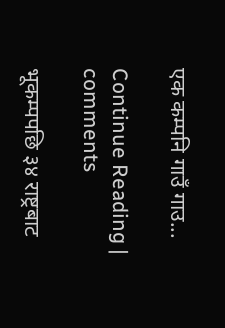एक कम्पनि गाउँ गाउ...

Continue Reading | comments

भूकम्पपछि ३४ राष्ट्रबाट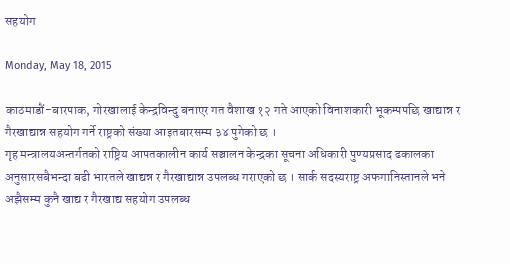सहयोग

Monday, May 18, 2015

काठमाडौं-बारपाक, गोरखालाई केन्द्रविन्दु बनाएर गत वैशाख १२ गते आएको विनाशकारी भूकम्पपछि खाद्यान्न र गैरखाद्यान्न सहयोग गर्ने राष्ट्रको संख्या आइतबारसम्म ३४ पुगेको छ ।
गृह मन्त्रालयअन्तर्गतको राष्ट्रिय आपतकालीन कार्य सञ्चालन केन्द्रका सूचना अधिकारी पुण्यप्रसाद ढकालका अनुसारसबैभन्दा बढी भारतले खाद्यन्न र गैरखाद्यान्न उपलब्ध गराएको छ । सार्क सदस्यराष्ट्र अफगानिस्तानले भने अझैसम्म कुनै खाद्य र गैरखाद्य सहयोग उपलब्ध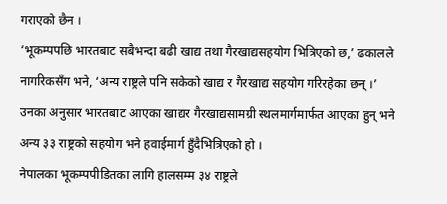गराएको छैन ।
‘भूकम्पपछि भारतबाट सबैभन्दा बढी खाद्य तथा गैरखाद्यसहयोग भित्रिएको छ,’ ढकालले नागरिकसँग भने, ‘अन्य राष्ट्रले पनि सकेको खाद्य र गैरखाद्य सहयोग गरिरहेका छन् ।’
उनका अनुसार भारतबाट आएका खाद्यर गैरखाद्यसामग्री स्थलमार्गमार्फत आएका हुन् भने अन्य ३३ राष्ट्रको सहयोग भने हवाईमार्ग हुँदैभित्रिएको हो ।
नेपालका भूकम्पपीडितका लागि हालसम्म ३४ राष्ट्रले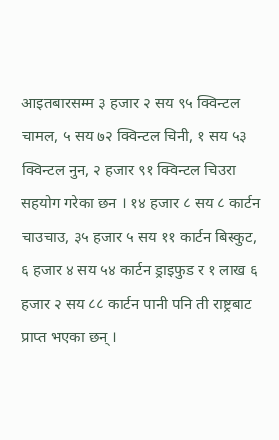आइतबारसम्म ३ हजार २ सय ९५ क्विन्टल चामल, ५ सय ७२ क्विन्टल चिनी, १ सय ५३ क्विन्टल नुन, २ हजार ९१ क्विन्टल चिउरा सहयोग गरेका छन । १४ हजार ८ सय ८ कार्टन चाउचाउ, ३५ हजार ५ सय ११ कार्टन बिस्कुट, ६ हजार ४ सय ५४ कार्टन ड्राइफुड र १ लाख ६ हजार २ सय ८८ कार्टन पानी पनि ती राष्ट्रबाट प्राप्त भएका छन् ।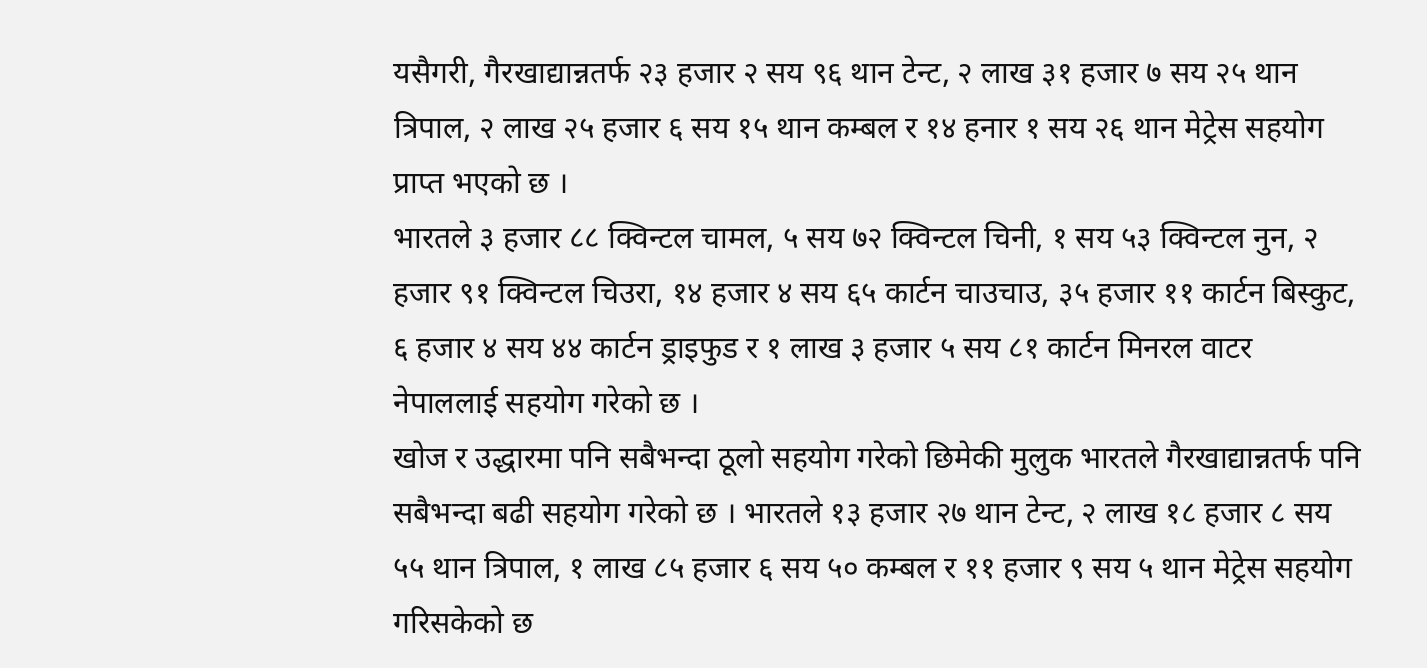यसैगरी, गैरखाद्यान्नतर्फ २३ हजार २ सय ९६ थान टेन्ट, २ लाख ३१ हजार ७ सय २५ थान त्रिपाल, २ लाख २५ हजार ६ सय १५ थान कम्बल र १४ हनार १ सय २६ थान मेट्रेस सहयोग प्राप्त भएको छ ।
भारतले ३ हजार ८८ क्विन्टल चामल, ५ सय ७२ क्विन्टल चिनी, १ सय ५३ क्विन्टल नुन, २ हजार ९१ क्विन्टल चिउरा, १४ हजार ४ सय ६५ कार्टन चाउचाउ, ३५ हजार ११ कार्टन बिस्कुट, ६ हजार ४ सय ४४ कार्टन ड्राइफुड र १ लाख ३ हजार ५ सय ८१ कार्टन मिनरल वाटर नेपाललाई सहयोग गरेको छ ।
खोज र उद्धारमा पनि सबैभन्दा ठूलो सहयोग गरेको छिमेकी मुलुक भारतले गैरखाद्यान्नतर्फ पनि सबैभन्दा बढी सहयोग गरेको छ । भारतले १३ हजार २७ थान टेन्ट, २ लाख १८ हजार ८ सय ५५ थान त्रिपाल, १ लाख ८५ हजार ६ सय ५० कम्बल र ११ हजार ९ सय ५ थान मेट्रेस सहयोग गरिसकेको छ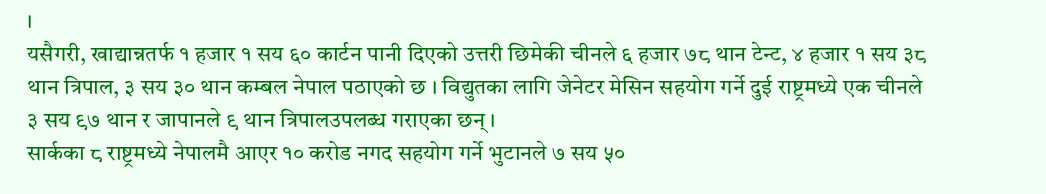।
यसैगरी, खाद्यान्नतर्फ १ हजार १ सय ६० कार्टन पानी दिएको उत्तरी छिमेकी चीनले ६ हजार ७८ थान टेन्ट, ४ हजार १ सय ३८ थान त्रिपाल, ३ सय ३० थान कम्बल नेपाल पठाएको छ । विद्युतका लागि जेनेटर मेसिन सहयोग गर्ने दुई राष्ट्रमध्ये एक चीनले ३ सय ९७ थान र जापानले ९ थान त्रिपालउपलब्ध गराएका छन् ।
सार्कका ८ राष्ट्रमध्ये नेपालमै आएर १० करोड नगद सहयोग गर्ने भुटानले ७ सय ५०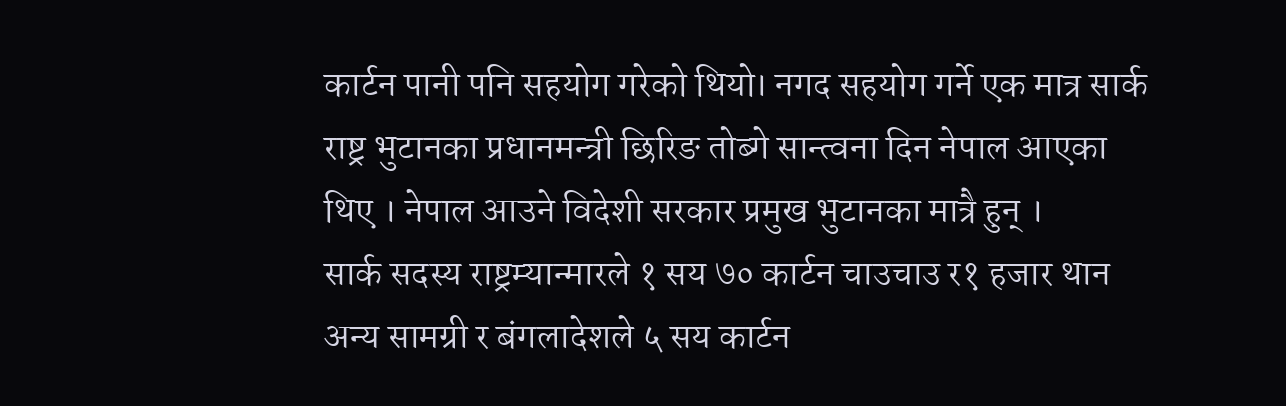कार्टन पानी पनि सहयोग गरेको थियो। नगद सहयोग गर्ने एक मात्र सार्क राष्ट्र भुटानका प्रधानमन्त्री छिरिङ तोब्गे सान्त्वना दिन नेपाल आएका थिए । नेपाल आउने विदेशी सरकार प्रमुख भुटानका मात्रै हुन् ।
सार्क सदस्य राष्ट्रम्यान्मारले १ सय ७० कार्टन चाउचाउ र१ हजार थान अन्य सामग्री र बंगलादेशले ५ सय कार्टन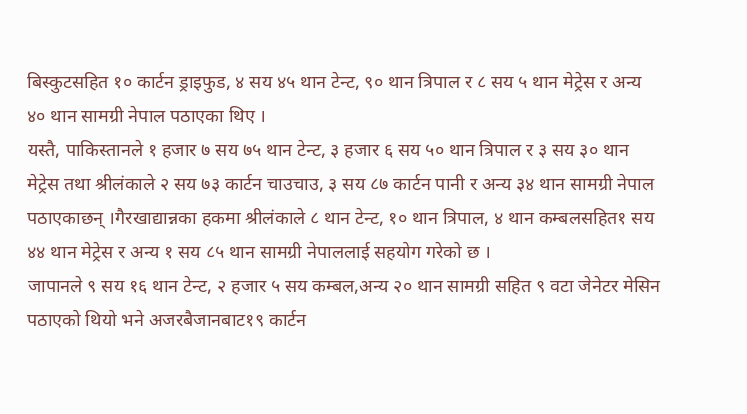बिस्कुटसहित १० कार्टन ड्राइफुड, ४ सय ४५ थान टेन्ट, ९० थान त्रिपाल र ८ सय ५ थान मेट्रेस र अन्य ४० थान सामग्री नेपाल पठाएका थिए ।
यस्तै, पाकिस्तानले १ हजार ७ सय ७५ थान टेन्ट, ३ हजार ६ सय ५० थान त्रिपाल र ३ सय ३० थान मेट्रेस तथा श्रीलंकाले २ सय ७३ कार्टन चाउचाउ, ३ सय ८७ कार्टन पानी र अन्य ३४ थान सामग्री नेपाल पठाएकाछन् ।गैरखाद्यान्नका हकमा श्रीलंकाले ८ थान टेन्ट, १० थान त्रिपाल, ४ थान कम्बलसहित१ सय ४४ थान मेट्रेस र अन्य १ सय ८५ थान सामग्री नेपाललाई सहयोग गरेको छ ।
जापानले ९ सय १६ थान टेन्ट, २ हजार ५ सय कम्बल,अन्य २० थान सामग्री सहित ९ वटा जेनेटर मेसिन पठाएको थियो भने अजरबैजानबाट१९ कार्टन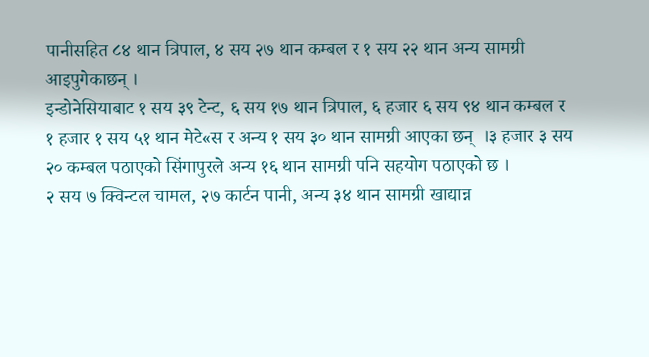पानीसहित ८४ थान त्रिपाल, ४ सय २७ थान कम्बल र १ सय २२ थान अन्य सामग्री आइपुगेकाछन् ।
इन्डोनेसियाबाट १ सय ३९ टेन्ट, ६ सय १७ थान त्रिपाल, ६ हजार ६ सय ९४ थान कम्बल र १ हजार १ सय ५१ थान मेटे«स र अन्य १ सय ३० थान सामग्री आएका छन्  ।३ हजार ३ सय २० कम्बल पठाएको सिंगापुरले अन्य १६ थान सामग्री पनि सहयोग पठाएको छ ।
२ सय ७ क्विन्टल चामल, २७ कार्टन पानी, अन्य ३४ थान सामग्री खाद्यान्न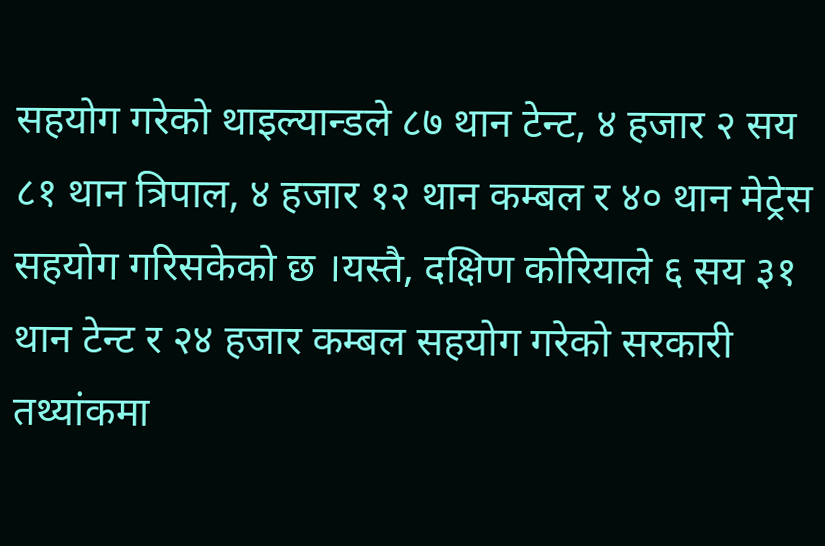सहयोग गरेको थाइल्यान्डले ८७ थान टेन्ट, ४ हजार २ सय ८१ थान त्रिपाल, ४ हजार १२ थान कम्बल र ४० थान मेट्रेस सहयोग गरिसकेको छ ।यस्तै, दक्षिण कोरियाले ६ सय ३१ थान टेन्ट र २४ हजार कम्बल सहयोग गरेको सरकारी तथ्यांकमा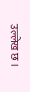उल्लेख छ ।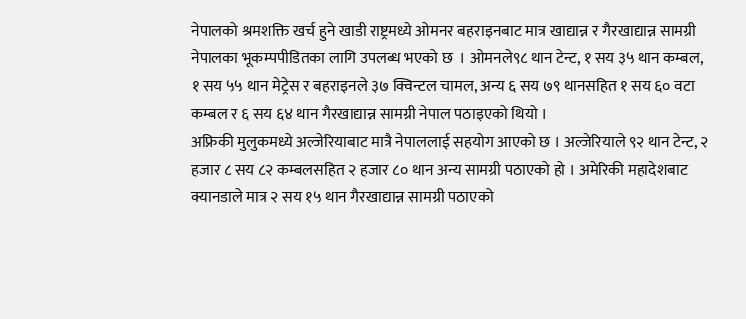नेपालको श्रमशक्ति खर्च हुने खाडी राष्ट्रमध्ये ओमनर बहराइनबाट मात्र खाद्यान्न र गैरखाद्यान्न सामग्री नेपालका भूकम्पपीडितका लागि उपलब्ध भएको छ  । ओमनले९८ थान टेन्ट, १ सय ३५ थान कम्बल, १ सय ५५ थान मेट्रेस र बहराइनले ३७ क्विन्टल चामल, अन्य ६ सय ७९ थानसहित १ सय ६० वटा कम्बल र ६ सय ६४ थान गैरखाद्यान्न सामग्री नेपाल पठाइएको थियो ।
अफ्रिकी मुलुकमध्ये अल्जेरियाबाट मात्रै नेपाललाई सहयोग आएको छ । अल्जेरियाले ९२ थान टेन्ट, २ हजार ८ सय ८२ कम्बलसहित २ हजार ८० थान अन्य सामग्री पठाएको हो । अमेरिकी महादेशबाट क्यानडाले मात्र २ सय १५ थान गैरखाद्यान्न सामग्री पठाएको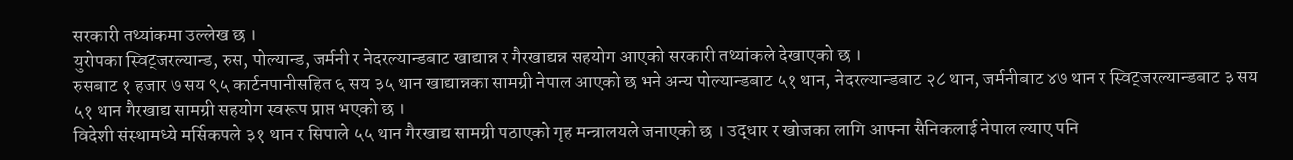सरकारी तथ्यांकमा उल्लेख छ ।
युरोपका स्विट्जरल्यान्ड, रुस, पोल्यान्ड, जर्मनी र नेदरल्यान्डबाट खाद्यान्न र गैरखाद्यन्न सहयोग आएको सरकारी तथ्यांकले देखाएको छ ।
रुसबाट १ हजार ७ सय ९५ कार्टनपानीसहित ६ सय ३५ थान खाद्यान्नका सामग्री नेपाल आएको छ भने अन्य पोल्यान्डबाट ५१ थान, नेदरल्यान्डबाट २८ थान, जर्मनीबाट ४७ थान र स्विट्जरल्यान्डबाट ३ सय ५१ थान गैरखाद्य सामग्री सहयोग स्वरूप प्राप्त भएको छ ।
विदेशी संस्थामध्ये मर्सिकपले ३१ थान र सिपाले ५५ थान गैरखाद्य सामग्री पठाएको गृह मन्त्रालयले जनाएको छ । उद्धार र खोजका लागि आफ्ना सैनिकलाई नेपाल ल्याए पनि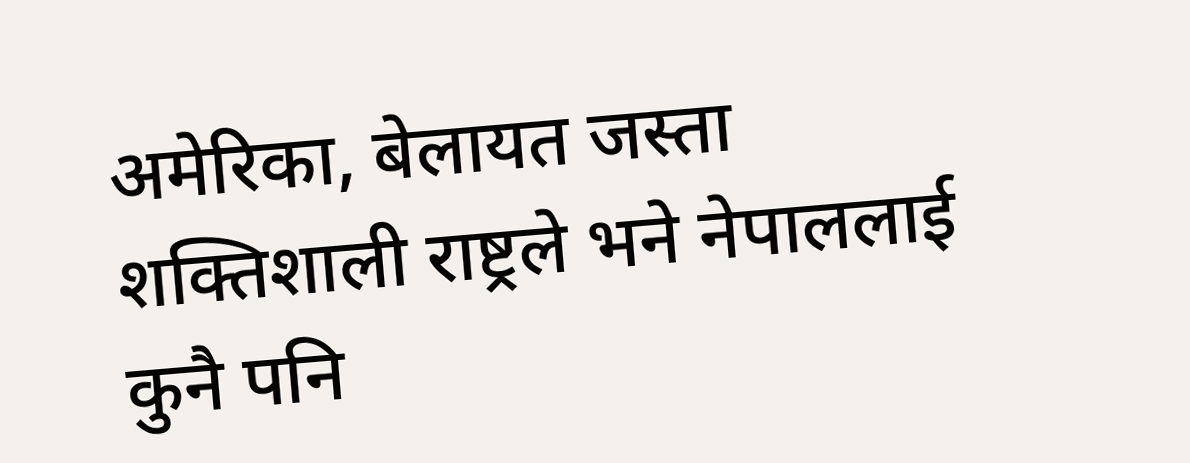अमेरिका, बेलायत जस्ता शक्तिशाली राष्ट्रले भने नेपाललाई कुनै पनि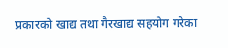प्रकारको खाद्य तथा गैरखाद्य सहयोग गरेका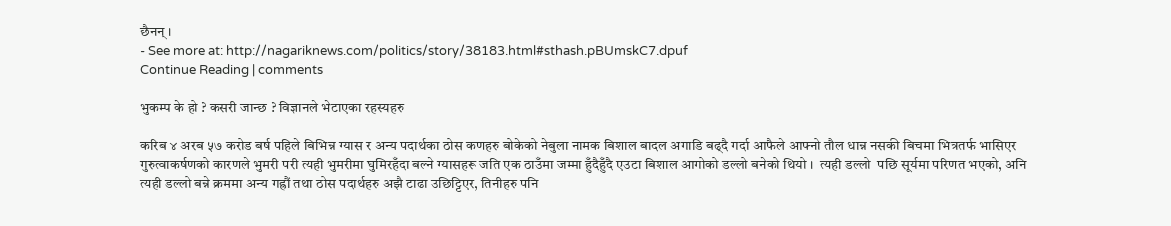छैनन् ।
- See more at: http://nagariknews.com/politics/story/38183.html#sthash.pBUmskC7.dpuf
Continue Reading | comments

भुकम्प के हो ? कसरी जान्छ ? विज्ञानले भेटाएका रहस्यहरु

करिब ४ अरब ५७ करोड बर्ष पहिले बिभिन्न ग्यास र अन्य पदार्थका ठोस कणहरु बोकेको नेबुला नामक बिशाल बादल अगाडि बढ्दै गर्दा आफैले आफ्नो तौल धान्न नसकी बिचमा भित्रतर्फ भासिएर गुरुत्वाकर्षणको कारणले भुमरी परी त्यही भुमरीमा घुमिरहँदा बल्ने ग्यासहरू जति एक ठाउँमा जम्मा हुँदैहुँदै एउटा बिशाल आगोको डल्लो बनेको थियो ।  त्यही डल्लो  पछि सूर्यमा परिणत भएको, अनि त्यही डल्लो बन्ने क्रममा अन्य गह्रौं तथा ठोस पदार्थहरु अझै टाढा उछिट्टिएर, तिनीहरु पनि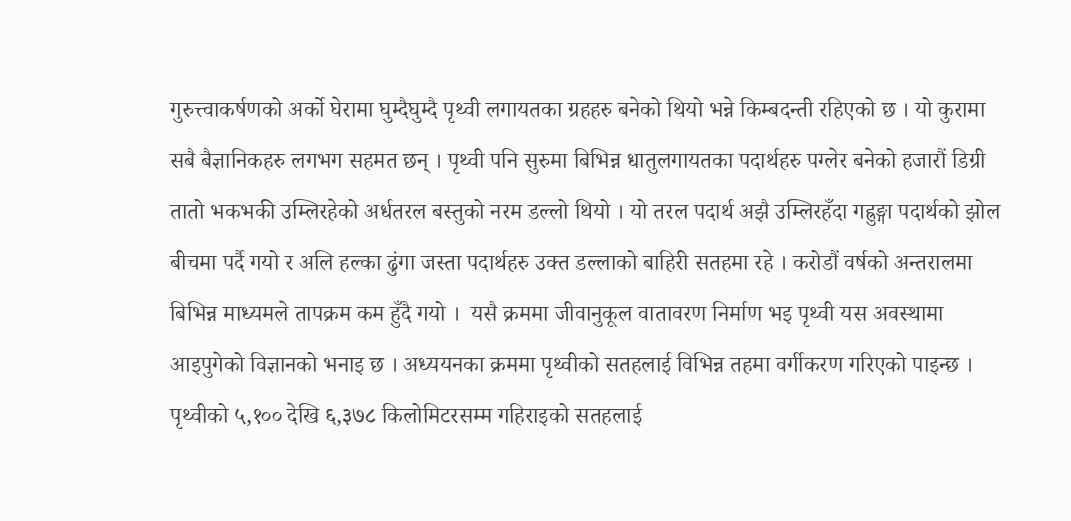गुरुत्त्वाकर्षणको अर्को घेरामा घुम्दैघुम्दै पृथ्वी लगायतका ग्रहहरु बनेको थियो भन्ने किम्बदन्ती रहिएको छ । यो कुरामा सबै बैज्ञानिकहरु लगभग सहमत छन् । पृथ्वी पनि सुरुमा बिभिन्न धातुलगायतका पदार्थहरु पग्लेर बनेको हजारौं डिग्री तातो भकभकी उम्लिरहेको अर्धतरल बस्तुको नरम डल्लो थियो । यो तरल पदार्थ अझै उम्लिरहँदा गह्रुङ्गा पदार्थको झोल बीचमा पर्दै गयो र अलि हल्का ढुंगा जस्ता पदार्थहरु उक्त डल्लाको बाहिरी सतहमा रहे । करोडौं वर्षको अन्तरालमा बिभिन्न माध्यमले तापक्रम कम हुँदै गयो ।  यसै क्रममा जीवानुकूल वातावरण निर्माण भइ पृथ्वी यस अवस्थामा आइपुगेको विज्ञानको भनाइ छ । अध्ययनका क्रममा पृथ्वीको सतहलाई विभिन्न तहमा वर्गीकरण गरिएको पाइन्छ । पृथ्वीको ५,१०० देखि ६,३७८ किलोमिटरसम्म गहिराइको सतहलाई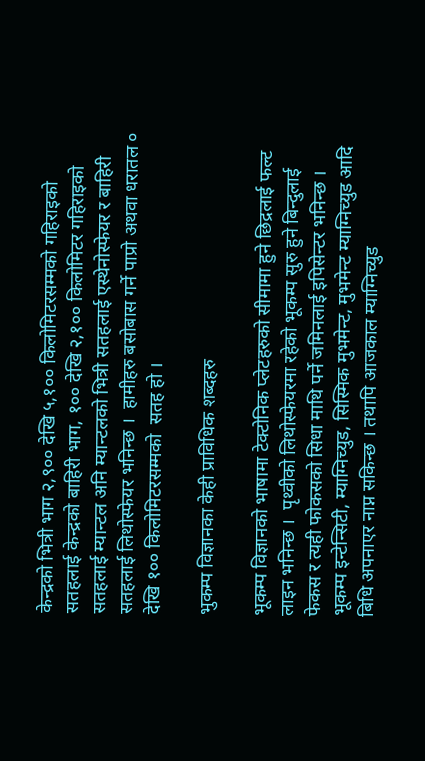केन्द्रको भित्री भाग २,९०० देखि ५,१०० किलोमिटरसम्मको गहिराइको सतहलाई केन्द्रको बाहिरी भाग, १०० देखि २,१०० किलोमिटर गहिराइको सतहलाई म्यान्टल अनि म्यान्टलको भित्री सतहलाई एस्थेनोस्फेयर र बाहिरी सतहलाई लिथोस्फेयर भनिन्छ ।  हामीहरु बसोबास गर्ने पाप्रो अथवा धरातल ० देखि १०० किलोमिटरसम्मको  सतह हो ।

भुकम्प विज्ञानका केही प्राविधिक शब्दहरु

भूकम्प विज्ञानको भाषामा टेक्टोनिक प्लेटहरुको सीमामा हुने छिद्रलाई फल्ट लाइन भनिन्छ ।  पृथ्वीको लिथोस्फेयरमा रहेको भूकम्प सुरु हुने बिन्दुलाई फेकस र त्यही फोकसको सिधा माथि पर्ने जमिनलाई इपिसेन्टर भनिन्छ ।  भूकम्प इन्टेन्सिटी, म्याग्निच्युड, सिस्मिक मुभमेन्ट, मुभमेन्ट म्याग्निच्युड आदि बिधि अपनाएर नाप्न सकिन्छ । तथापि आजकाल म्याग्निच्युड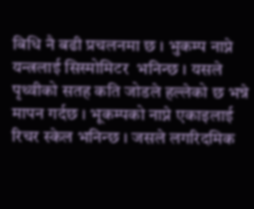बिधि नै बढी प्रचलनमा छ । भुकम्प नाप्ने यन्त्रलाई सिस्मोमिटर  भनिन्छ । यसले पृथ्वीको सतह कति जोडले हल्लेको छ भन्ने मापन गर्दछ । भूकम्पको नाप्ने एकाइलाई रिचर स्केल भनिन्छ । जसले लगरिदमिक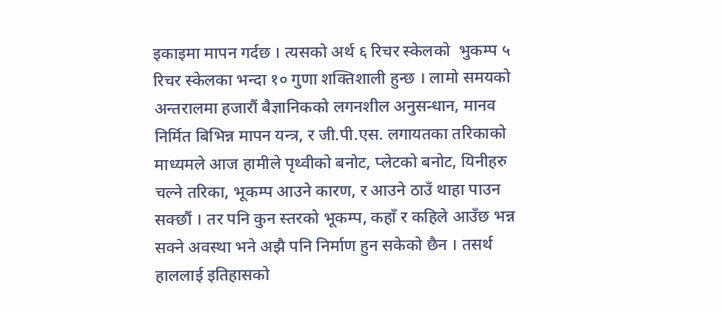इकाइमा मापन गर्दछ । त्यसको अर्थ ६ रिचर स्केलको  भुकम्प ५ रिचर स्केलका भन्दा १० गुणा शक्तिशाली हुन्छ । लामो समयको अन्तरालमा हजारौं बैज्ञानिकको लगनशील अनुसन्धान, मानव निर्मित बिभिन्न मापन यन्त्र, र जी.पी.एस. लगायतका तरिकाको माध्यमले आज हामीले पृथ्वीको बनोट, प्लेटको बनोट, यिनीहरु चल्ने तरिका, भूकम्प आउने कारण, र आउने ठाउँ थाहा पाउन सक्छौं । तर पनि कुन स्तरको भूकम्प, कहाँ र कहिले आउँछ भन्न सक्ने अवस्था भने अझै पनि निर्माण हुन सकेको छैन । तसर्थ हाललाई इतिहासको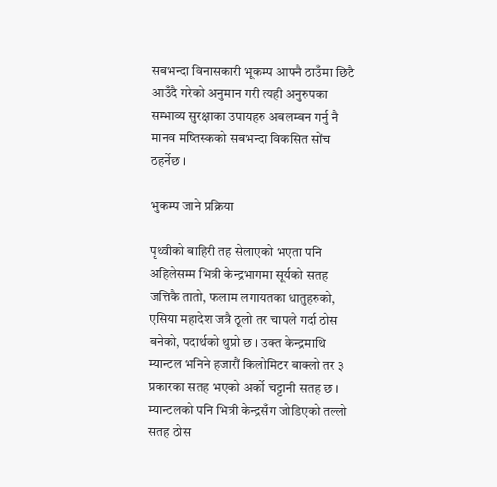सबभन्दा विनासकारी भूकम्प आफ्नै ठाउँमा छिटै आउँदै गरेको अनुमान गरी त्यही अनुरुपका सम्भाव्य सुरक्षाका उपायहरु अबलम्बन गर्नु नै मानव मष्तिस्कको सबभन्दा विकसित सोंच ठहर्नेछ ।

भुकम्प जाने प्रक्रिया

पृथ्वीको बाहिरी तह सेलाएको भएता पनि अहिलेसम्म भित्री केन्द्रभागमा सूर्यको सतह जत्तिकै तातो, फलाम लगायतका धातुहरुको, एसिया महादेश जत्रै ठूलो तर चापले गर्दा ठोस बनेको, पदार्थको थुप्रो छ । उक्त केन्द्रमाथि म्यान्टल भनिने हजारौं किलोमिटर बाक्लो तर ३ प्रकारका सतह भएको अर्को चट्टानी सतह छ । म्यान्टलको पनि भित्री केन्द्रसँग जोडिएको तल्लो सतह ठोस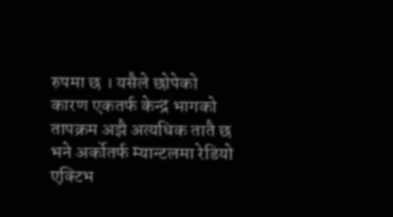रुपमा छ । यसैले छोपेको कारण एकतर्फ केन्द्र भागको तापक्रम अझै अत्यधिक तातै छ भने अर्कोतर्फ म्यान्टलमा रेडियो एक्टिभ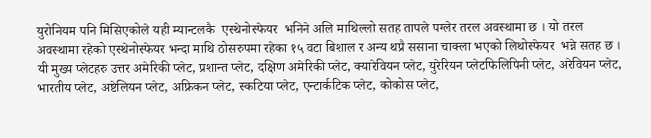युरोनियम पनि मिसिएकोले यही म्यान्टलकै  एस्थेनोस्फेयर  भनिने अलि माथिल्लो सतह तापले पग्लेर तरल अवस्थामा छ । यो तरल अवस्थामा रहेको एस्थेनोस्फेयर भन्दा माथि ठोसरुपमा रहेका १५ वटा बिशाल र अन्य थप्रै ससाना चाक्ला भएको लिथोस्फेयर  भन्ने सतह छ । यी मुख्य प्लेटहरु उत्तर अमेरिकी प्लेट, प्रशान्त प्लेट, दक्षिण अमेरिकी प्लेट, क्यारेवियन प्लेट, युरेरियन प्लेटफिलिपिनी प्लेट, अरेवियन प्लेट, भारतीय प्लेट, अष्टेलियन प्लेट, अफ्रिकन प्लेट, स्कटिया प्लेट, एन्टार्कटिक प्लेट, कोकोस प्लेट,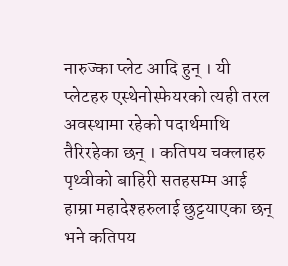नारुज्का प्लेट आदि हुन् । यी प्लेटहरु एस्थेनोस्फेयरको त्यही तरल अवस्थामा रहेको पदार्थमाथि तैरिरहेका छन् । कतिपय चक्लाहरु पृथ्वीको बाहिरी सतहसम्म आई हाम्रा महादेश्हरुलाई छुट्टयाएका छन् भने कतिपय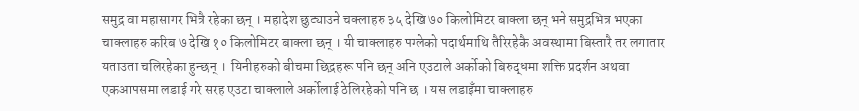समुद्र वा महासागर भित्रै रहेका छन् । महादेश छुट्याउने चक्लाहरु ३५ देखि ७० किलोमिटर बाक्ला छन् भने समुद्रभित्र भएका चाक्लाहरु करिब ७ देखि १० किलोमिटर बाक्ला छन् । यी चाक्लाहरु पग्लेको पदार्थमाथि तैरिरहेकै अवस्थामा बिस्तारै तर लगातार यताउता चलिरहेका हुन्छन् ।  यिनीहरुको बीचमा छिद्रहरू पनि छन् अनि एउटाले अर्कोको बिरुद्धमा शक्ति प्रदर्शन अथवा एकआपसमा लडाई गरे सरह एउटा चाक्लाले अर्कोलाई ठेलिरहेको पनि छ । यस लडाइँमा चाक्लाहरु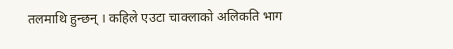तलमाथि हुन्छन् । कहिले एउटा चाक्लाको अलिकति भाग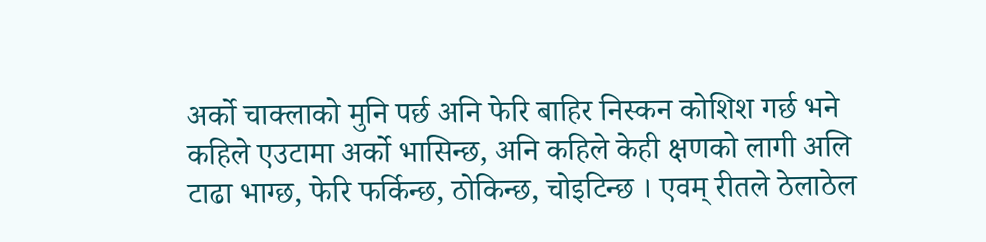अर्को चाक्लाको मुनि पर्छ अनि फेरि बाहिर निस्कन कोशिश गर्छ भने कहिले एउटामा अर्को भासिन्छ, अनि कहिले केही क्षणको लागी अलि टाढा भाग्छ, फेरि फर्किन्छ, ठोकिन्छ, चोइटिन्छ । एवम् रीतले ठेलाठेल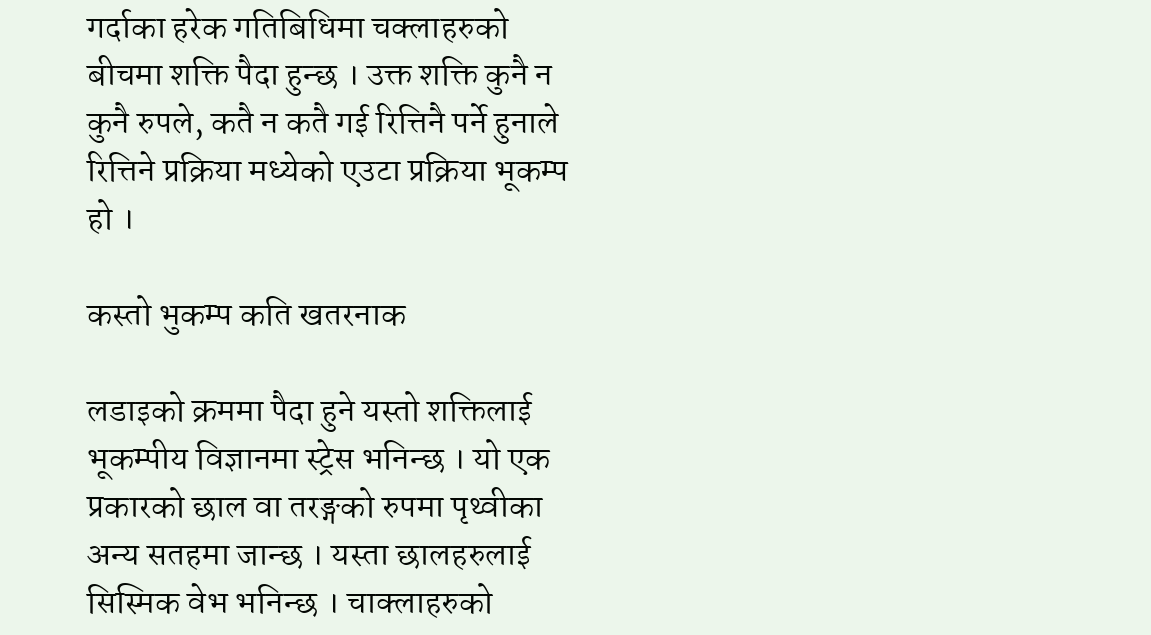गर्दाका हरेक गतिबिधिमा चक्लाहरुको बीचमा शक्ति पैदा हुन्छ । उक्त शक्ति कुनै न कुनै रुपले, कतै न कतै गई रित्तिनै पर्ने हुनाले रित्तिने प्रक्रिया मध्येको एउटा प्रक्रिया भूकम्प हो ।

कस्तो भुकम्प कति खतरनाक

लडाइको क्रममा पैदा हुने यस्तो शक्तिलाई भूकम्पीय विज्ञानमा स्ट्रेस भनिन्छ । यो एक प्रकारको छाल वा तरङ्गको रुपमा पृथ्वीका अन्य सतहमा जान्छ । यस्ता छालहरुलाई सिस्मिक वेभ भनिन्छ । चाक्लाहरुको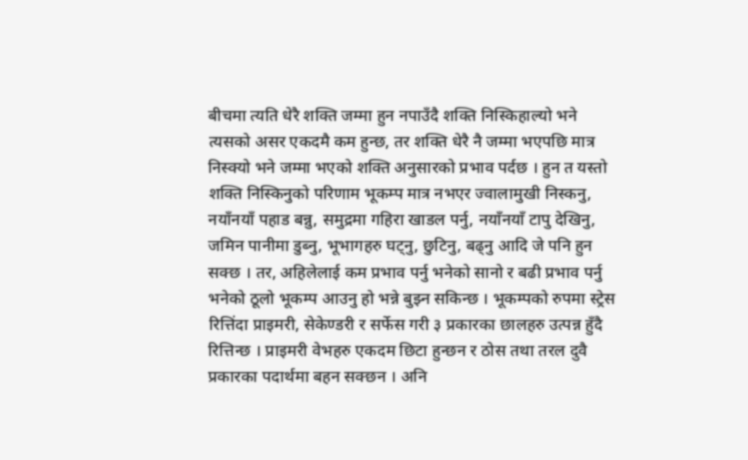बीचमा त्यति धेरै शक्ति जम्मा हुन नपाउँदै शक्ति निस्किहाल्यो भने त्यसको असर एकदमै कम हुन्छ, तर शक्ति धेरै नै जम्मा भएपछि मात्र निस्क्यो भने जम्मा भएको शक्ति अनुसारको प्रभाव पर्दछ । हुन त यस्तो शक्ति निस्किनुको परिणाम भूकम्प मात्र नभएर ज्वालामुखी निस्कनु, नयाँनयाँ पहाड बन्नु, समुद्रमा गहिरा खाडल पर्नु, नयाँनयाँ टापु देखिनु, जमिन पानीमा डुब्नु, भूभागहरु घट्नु, छुटिनु, बढ्नु आदि जे पनि हुन सक्छ । तर, अहिलेलाई कम प्रभाव पर्नु भनेको सानो र बढी प्रभाव पर्नु भनेको ठूलो भूकम्प आउनु हो भन्ने बुझ्न सकिन्छ । भूकम्पको रुपमा स्ट्रेस रित्तिंदा प्राइमरी, सेकेण्डरी र सर्फेस गरी ३ प्रकारका छालहरु उत्पन्न हुँदै रित्तिन्छ । प्राइमरी वेभहरु एकदम छिटा हुन्छन र ठोस तथा तरल दुवै प्रकारका पदार्थमा बहन सक्छन । अनि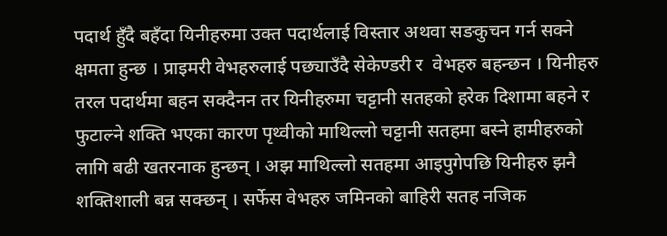पदार्थ हुँदै बहँदा यिनीहरुमा उक्त पदार्थलाई विस्तार अथवा सङकुचन गर्न सक्ने क्षमता हुन्छ । प्राइमरी वेभहरुलाई पछ्याउँदै सेकेण्डरी र  वेभहरु बहन्छन । यिनीहरु तरल पदार्थमा बहन सक्दैनन तर यिनीहरुमा चट्टानी सतहको हरेक दिशामा बहने र फुटाल्ने शक्ति भएका कारण पृथ्वीको माथिल्लो चट्टानी सतहमा बस्ने हामीहरुको लागि बढी खतरनाक हुन्छन् । अझ माथिल्लो सतहमा आइपुगेपछि यिनीहरु झनै शक्तिशाली बन्न सक्छन् । सर्फेस वेभहरु जमिनको बाहिरी सतह नजिक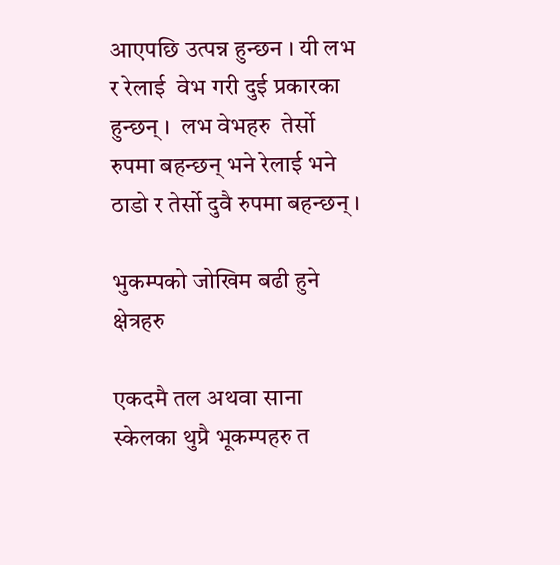आएपछि उत्पन्न हुन्छन । यी लभ र रेलाई  वेभ गरी दुई प्रकारका हुन्छन् ।  लभ वेभहरु  तेर्सो रुपमा बहन्छन् भने रेलाई भने ठाडो र तेर्सो दुवै रुपमा बहन्छन् ।

भुकम्पको जोखिम बढी हुने क्षेत्रहरु

एकदमै तल अथवा साना स्केलका थुप्रै भूकम्पहरु त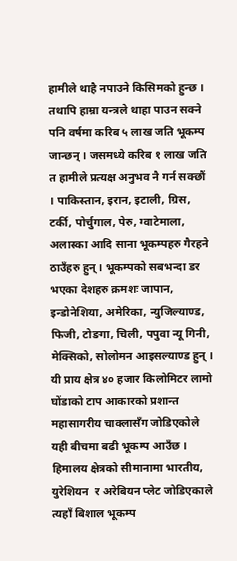हामीले थाहै नपाउने किसिमको हुन्छ । तथापि हाम्रा यन्त्रले थाहा पाउन सक्ने पनि वर्षमा करिब ५ लाख जति भूकम्प जान्छन् । जसमध्ये करिब १ लाख जति त हामीले प्रत्यक्ष अनुभव नै गर्न सक्छौं । पाकिस्तान, इरान, इटाली, ग्रिस, टर्की, पोर्चुगाल, पेरु, ग्वाटेमाला, अलास्का आदि साना भूकम्पहरु गैरहने ठाउँहरु हुन् । भूकम्पको सबभन्दा डर भएका देशहरु क्रमशः जापान, इन्डोनेशिया, अमेरिका, न्युजिल्याण्ड, फिजी, टोङगा, चिली, पपुवा न्यू गिनी, मेक्सिको, सोलोमन आइसल्याण्ड हुन् । यी प्राय क्षेत्र ४० हजार किलोमिटर लामो घोंडाको टाप आकारको प्रशान्त महासागरीय चाक्लासँग जोडिएकोले यही बीचमा बढी भूकम्प आउँछ । हिमालय क्षेत्रको सीमानामा भारतीय, युरेशियन  र अरेबियन प्लेट जोडिएकाले त्यहाँ बिशाल भूकम्प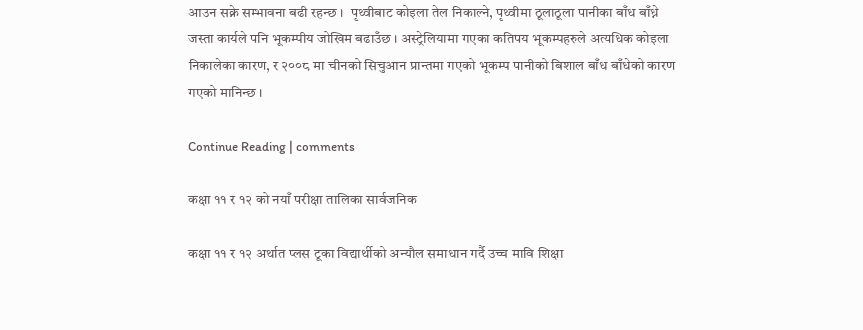आउन सक्ने सम्भावना बढी रहन्छ ।  पृथ्वीबाट कोइला तेल निकाल्ने, पृथ्वीमा ठूलाठूला पानीका बाँध बाँध्ने जस्ता कार्यले पनि भूकम्पीय जोखिम बढाउँछ । अस्ट्रेलियामा गएका कतिपय भूकम्पहरुले अत्यधिक कोइला निकालेका कारण, र २००८ मा चीनको सिचुआन प्रान्तमा गएको भूकम्प पानीको बिशाल बाँध बाँधेको कारण गएको मानिन्छ ।

Continue Reading | comments

कक्षा ११ र १२ को नयाँ परीक्षा तालिका सार्वजनिक

कक्षा ११ र १२ अर्थात प्लस टूका विद्यार्थीको अन्यौल समाधान गर्दै उच्च मावि शिक्षा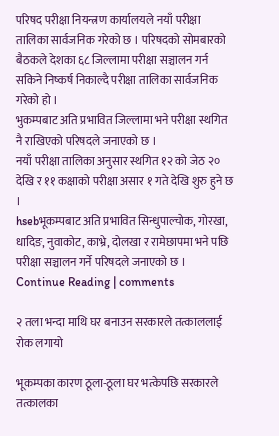परिषद परीक्षा नियन्त्रण कार्यालयले नयाँ परीक्षा तालिका सार्वजनिक गरेको छ । परिषदको सोमबारको बैठकले देशका ६८ जिल्लामा परीक्षा सञ्चालन गर्न सकिने निष्कर्ष निकाल्दै परीक्षा तालिका सार्वजनिक गरेको हो ।
भुकम्पबाट अति प्रभावित जिल्लामा भने परीक्षा स्थगित नै राखिएको परिषदले जनाएको छ ।
नयाँ परीक्षा तालिका अनुसार स्थगित १२ को जेठ २० देखि र ११ कक्षाको परीक्षा असार १ गते देखि शुरु हुने छ ।
hsebभूकम्पबाट अति प्रभावित सिन्धुपाल्चोक, गोरखा, धादिङ, नुवाकोट, काभ्रे, दोलखा र रामेछापमा भने पछि परीक्षा सञ्चालन गर्ने परिषदले जनाएको छ ।
Continue Reading | comments

२ तला भन्दा माथि घर बनाउन सरकारले तत्काललाई रोक लगायो

भूकम्पका कारण ठूला-ठूला घर भत्केपछि सरकारले तत्कालका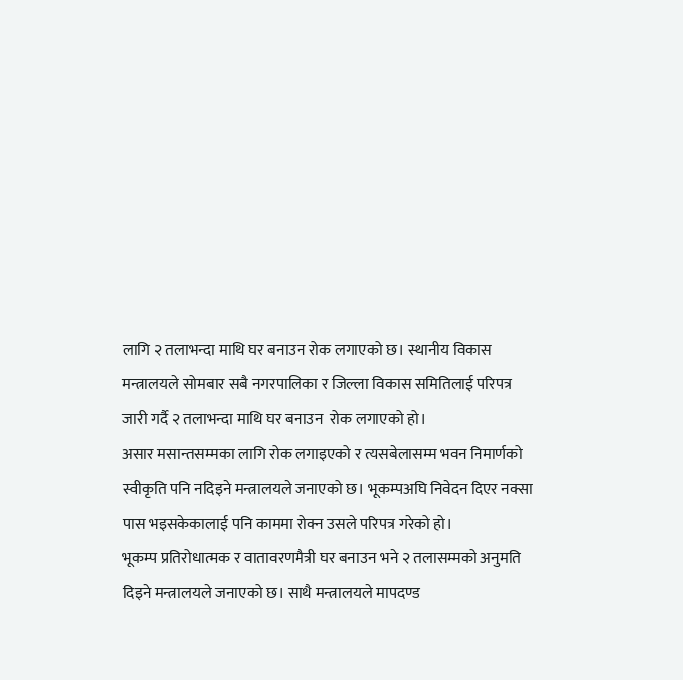लागि २ तलाभन्दा माथि घर बनाउन रोक लगाएको छ। स्थानीय विकास मन्त्रालयले सोमबार सबै नगरपालिका र जिल्ला विकास समितिलाई परिपत्र जारी गर्दै २ तलाभन्दा माथि घर बनाउन  रोक लगाएको हो।
असार मसान्तसम्मका लागि रोक लगाइएको र त्यसबेलासम्म भवन निमार्णको स्वीकृति पनि नदिइने मन्त्रालयले जनाएको छ। भूकम्पअघि निवेदन दिएर नक्सा पास भइसकेकालाई पनि काममा रोक्न उसले परिपत्र गरेको हो।
भूकम्प प्रतिरोधात्मक र वातावरणमैत्री घर बनाउन भने २ तलासम्मको अनुमति दिइने मन्त्रालयले जनाएको छ। साथै मन्त्रालयले मापदण्ड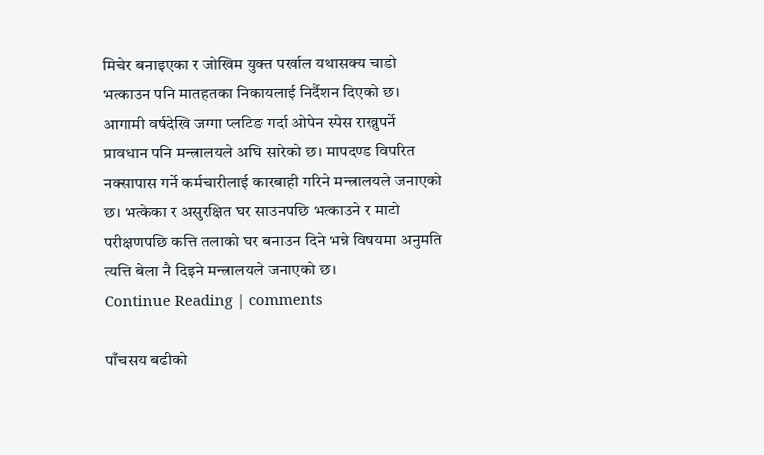मिचेर बनाइएका र जोखिम युक्त पर्खाल यथासक्य चाडो भत्काउन पनि मातहतका निकायलाई निर्दैशन दिएको छ।
आगामी वर्षदेखि जग्गा प्लटिङ गर्दा ओपेन स्पेस राख्नुपर्ने प्रावधान पनि मन्त्रालयले अघि सारेको छ। मापदण्ड विपरित नक्सापास गर्ने कर्मचारीलाई कारबाही गरिने मन्त्रालयले जनाएको छ। भत्केका र असुरक्षित घर साउनपछि भत्काउने र माटो परीक्षणपछि कत्ति तलाको घर बनाउन दिने भन्ने विषयमा अनुमति त्यत्ति बेला नै दिइने मन्त्रालयले जनाएको छ।
Continue Reading | comments

पाँचसय बढीको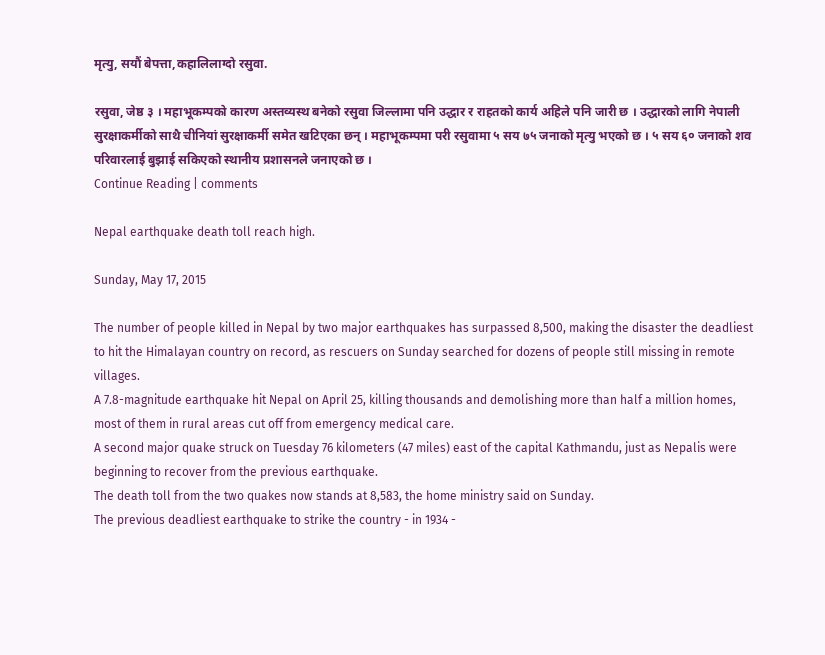मृत्यु, सयौं बेपत्ता,कहालिलाग्दो रसुवा.

रसुवा, जेष्ठ ३ । महाभूकम्पको कारण अस्तव्यस्थ बनेको रसुवा जिल्लामा पनि उद्धार र राहतको कार्य अहिले पनि जारी छ । उद्धारको लागि नेपाली सुरक्षाकर्मीको साथै चीनियां सुरक्षाकर्मी समेत खटिएका छन् । महाभूकम्पमा परी रसुवामा ५ सय ७५ जनाको मृत्यु भएको छ । ५ सय ६० जनाको शव परिवारलाई बुझाई सकिएको स्थानीय प्रशासनले जनाएको छ ।
Continue Reading | comments

Nepal earthquake death toll reach high.

Sunday, May 17, 2015

The number of people killed in Nepal by two major earthquakes has surpassed 8,500, making the disaster the deadliest to hit the Himalayan country on record, as rescuers on Sunday searched for dozens of people still missing in remote villages.
A 7.8-magnitude earthquake hit Nepal on April 25, killing thousands and demolishing more than half a million homes, most of them in rural areas cut off from emergency medical care.
A second major quake struck on Tuesday 76 kilometers (47 miles) east of the capital Kathmandu, just as Nepalis were beginning to recover from the previous earthquake.
The death toll from the two quakes now stands at 8,583, the home ministry said on Sunday.
The previous deadliest earthquake to strike the country - in 1934 -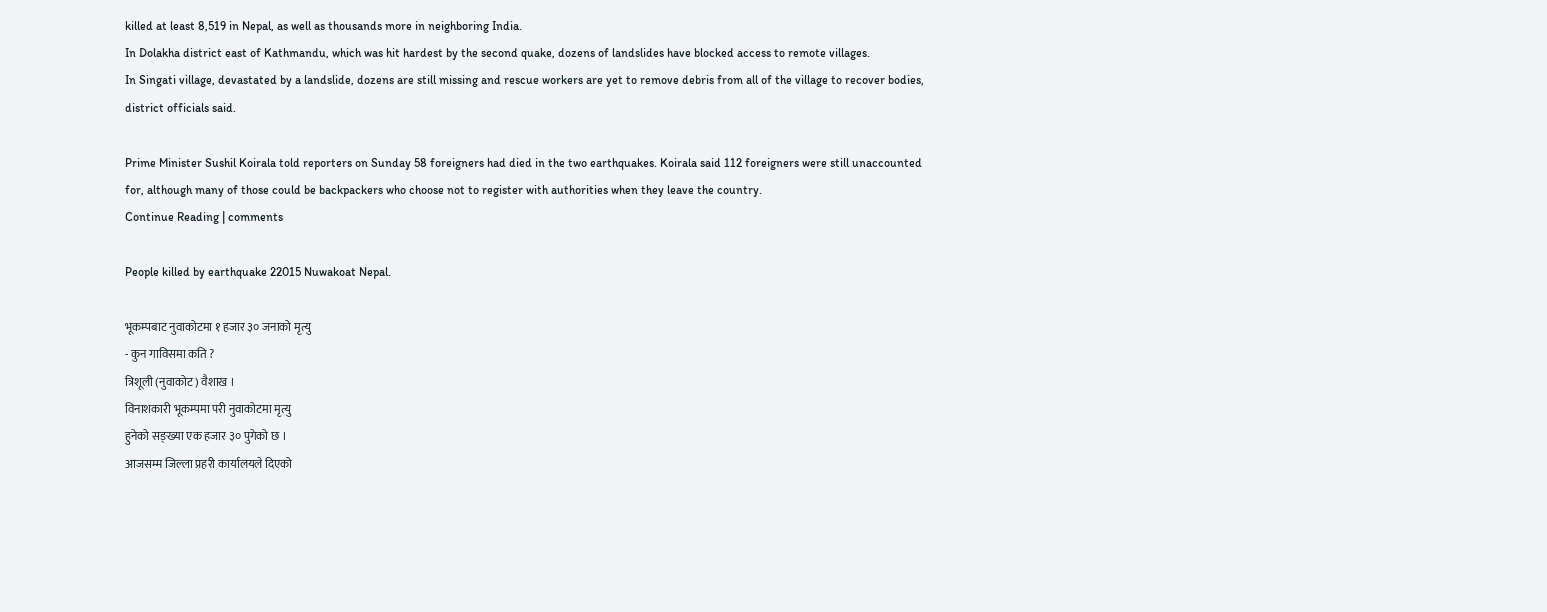killed at least 8,519 in Nepal, as well as thousands more in neighboring India.
In Dolakha district east of Kathmandu, which was hit hardest by the second quake, dozens of landslides have blocked access to remote villages.
In Singati village, devastated by a landslide, dozens are still missing and rescue workers are yet to remove debris from all of the village to recover bodies, district officials said.

Prime Minister Sushil Koirala told reporters on Sunday 58 foreigners had died in the two earthquakes. Koirala said 112 foreigners were still unaccounted for, although many of those could be backpackers who choose not to register with authorities when they leave the country.
Continue Reading | comments

People killed by earthquake 22015 Nuwakoat Nepal.

भूकम्पबाट नुवाकोटमा १ हजार ३० जनाको मृत्यु
- कुन गाविसमा कति ?
त्रिशूली (नुवाकोट) वैशाख ।
विनाशकारी भूकम्पमा परी नुवाकोटमा मृत्यु
हुनेको सङ्ख्या एक हजार ३० पुगेको छ ।
आजसम्म जिल्ला प्रहरी कार्यालयले दिएको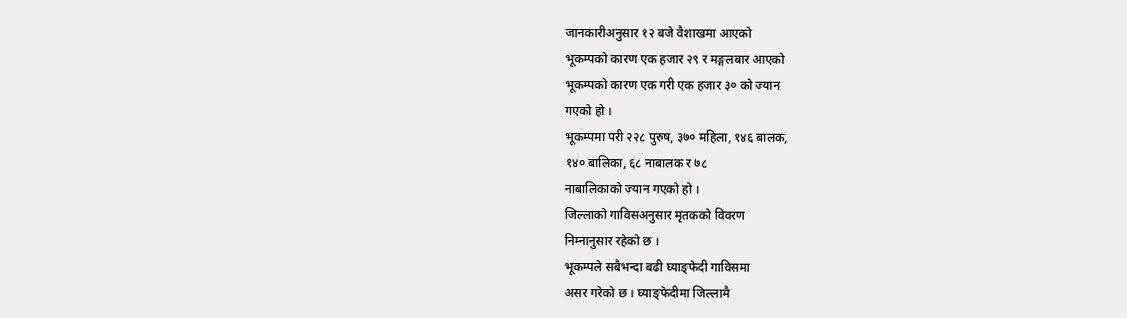जानकारीअनुसार १२ बजे वैशाखमा आएको
भूकम्पको कारण एक हजार २९ र मङ्गलबार आएको
भूकम्पको कारण एक गरी एक हजार ३० को ज्यान
गएको हो ।
भूकम्पमा परी २२८ पुरुष, ३७० महिला, १४६ बालक,
१४० बालिका, ६८ नाबालक र ७८
नाबालिकाको ज्यान गएको हो ।
जिल्लाको गाविसअनुसार मृतकको विवरण
निम्नानुसार रहेको छ ।
भूकम्पले सबैभन्दा बढी घ्याङ्फेदी गाविसमा
असर गरेको छ । घ्याङ्फेदीमा जिल्लामै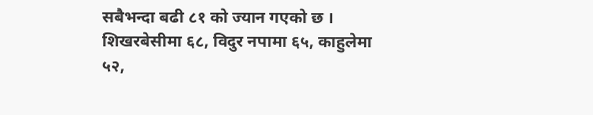सबैभन्दा बढी ८१ को ज्यान गएको छ ।
शिखरबेसीमा ६८, विदुर नपामा ६५, काहुलेमा
५२,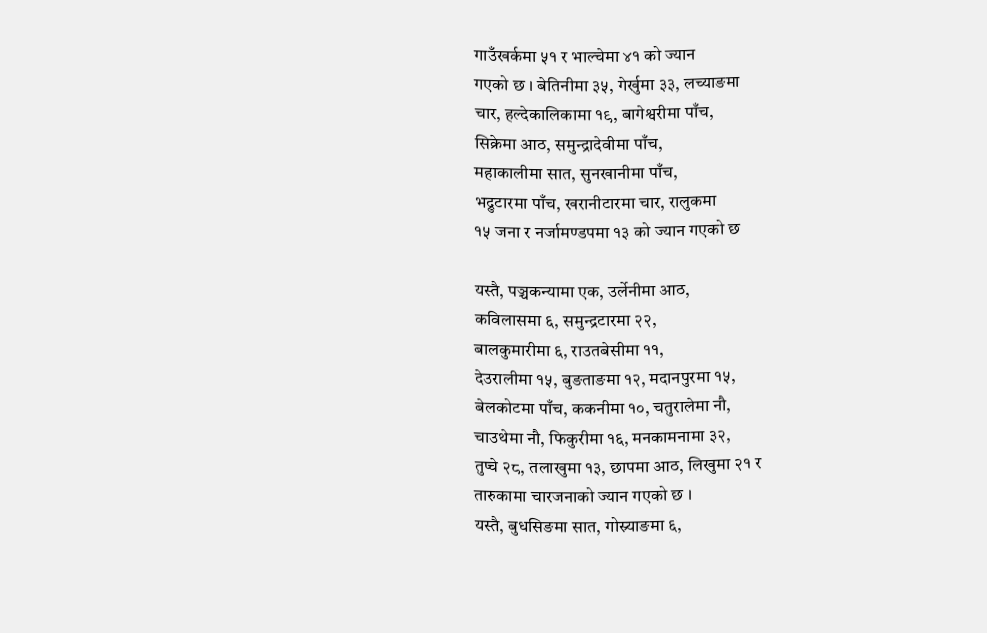गाउँखर्कमा ५१ र भाल्चेमा ४१ को ज्यान
गएको छ । बेतिनीमा ३५, गेर्खुमा ३३, लच्याङमा
चार, हल्देकालिकामा १९, बागेश्वरीमा पाँच,
सिक्रेमा आठ, समुन्द्रादेवीमा पाँच,
महाकालीमा सात, सुनखानीमा पाँच,
भद्रुटारमा पाँच, खरानीटारमा चार, रालुकमा
१५ जना र नर्जामण्डपमा १३ को ज्यान गएको छ

यस्तै, पञ्चकन्यामा एक, उर्लेनीमा आठ,
कविलासमा ६, समुन्द्रटारमा २२,
बालकुमारीमा ६, राउतबेसीमा ११,
देउरालीमा १५, बुङताङमा १२, मदानपुरमा १५,
बेलकोटमा पाँच, ककनीमा १०, चतुरालेमा नौ,
चाउथेमा नौ, फिकुरीमा १६, मनकामनामा ३२,
तुप्चे २८, तलाखुमा १३, छापमा आठ, लिखुमा २१ र
तारुकामा चारजनाको ज्यान गएको छ ।
यस्तै, बुधसिङमा सात, गोस्र्याङमा ६,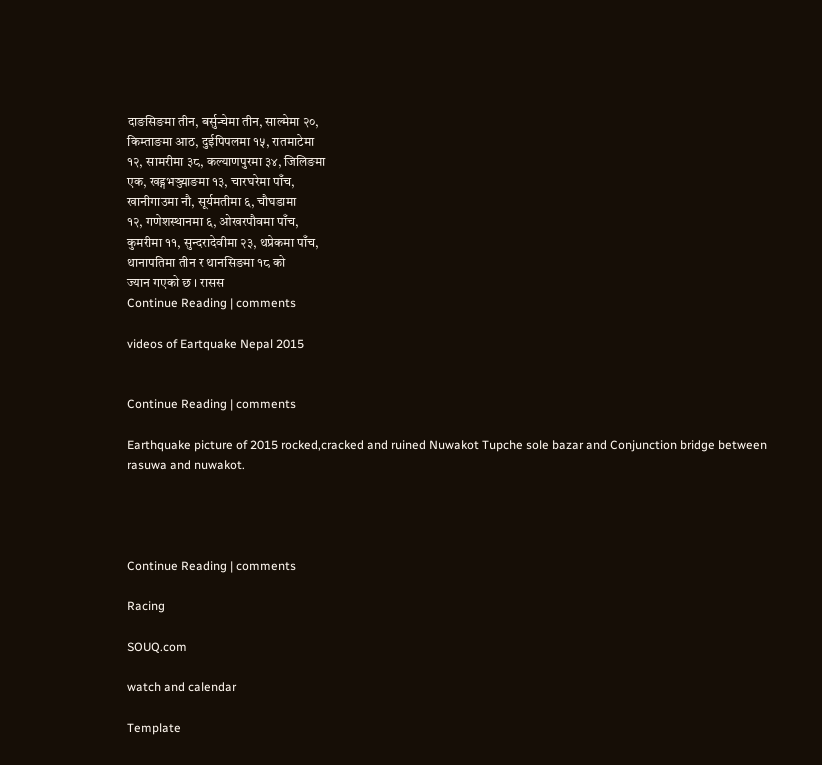दाङसिङमा तीन, बर्सुन्चेमा तीन, साल्मेमा २०,
किम्ताङमा आठ, दुईपिपलमा १५, रातमाटेमा
१२, सामरीमा ३८, कल्याणपुरमा ३४, जिलिङमा
एक, खड्गभञ्ज्याङमा १३, चारघरेमा पाँच,
खानीगाउमा नौ, सूर्यमतीमा ६, चौघडामा
१२, गणेशस्थानमा ६, ओखरपौवमा पाँच,
कुमरीमा ११, सुन्दरादेवीमा २३, थप्रेकमा पाँच,
थानापतिमा तीन र थानसिङमा १८ को
ज्यान गएको छ । रासस
Continue Reading | comments

videos of Eartquake Nepal 2015


Continue Reading | comments

Earthquake picture of 2015 rocked,cracked and ruined Nuwakot Tupche sole bazar and Conjunction bridge between rasuwa and nuwakot.




Continue Reading | comments

Racing

SOUQ.com

watch and calendar

Template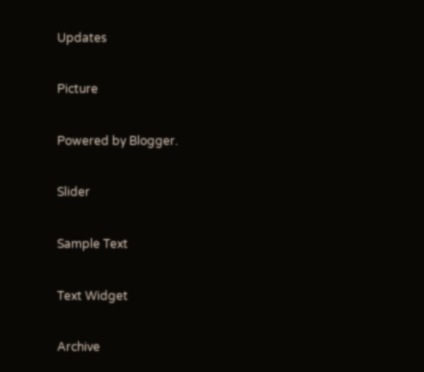Updates

Picture

Powered by Blogger.

Slider

Sample Text

Text Widget

Archive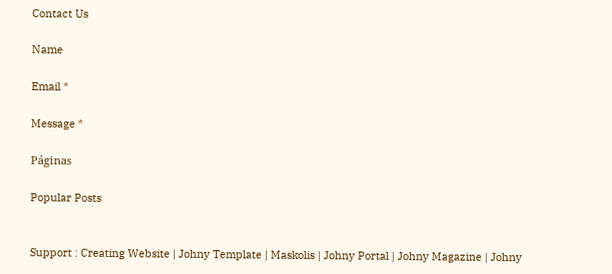Contact Us

Name

Email *

Message *

Páginas

Popular Posts


Support : Creating Website | Johny Template | Maskolis | Johny Portal | Johny Magazine | Johny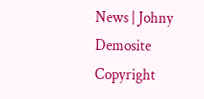News | Johny Demosite
Copyright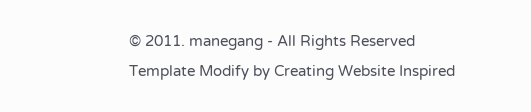© 2011. manegang - All Rights Reserved
Template Modify by Creating Website Inspired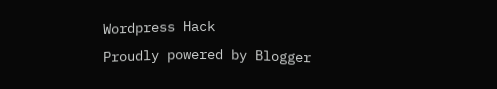Wordpress Hack
Proudly powered by Blogger